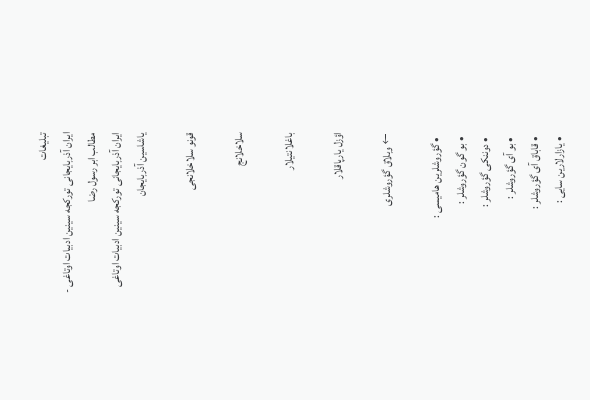تبلیغات
ایران آذربایجانی تورکجه سینین ادبیات اوتاغی - مطالب ابر رسول رضا
ایران آذربایجانی تورکجه سینین ادبیات اوتاغی
یاشاسین آذربایجان

قونو سلاخلانجی

سلاخلانج

باغلانتیلار

اؤزل یارپاقلار‌

← وبلاق گؤروشلری

  • گؤروشلرین هامیسی :
  • بو گون گؤروشلر :
  • دوننکی گؤروشلر :
  • بو آی گؤروشلر :
  • قاباق آی گؤرو‌شلر :
  • یازارلارین سایی :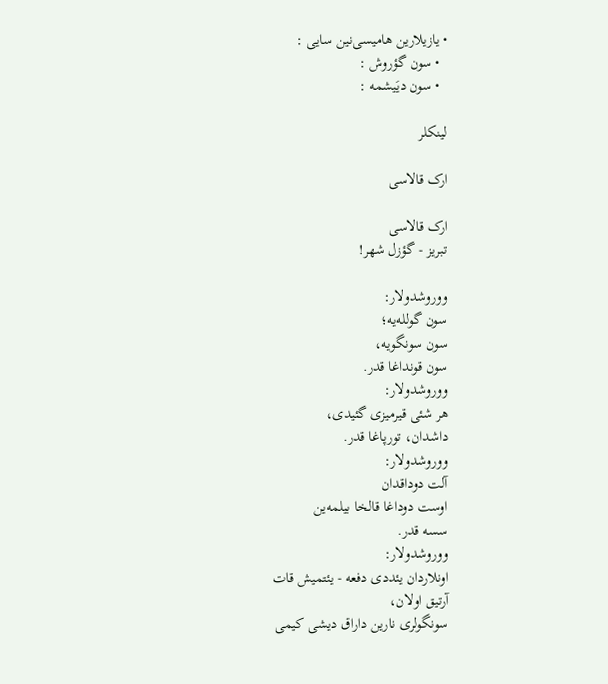• یازیلارین هامیسی‌نین سایی :
  • سون گؤروش :
  • سون دیَیشمه :

لینکلر‌

ارک قالاسی

ارک قالاسی
تبریز - گؤزل شهر!

ووروشدولار:
سون گولله‌یه؛
سون سونگویه،
سون قونداغا قدر.
ووروشدولار:
هر شئی قیرمیزی گئیدی،
داشدان، تورپاغا قدر.
ووروشدولار:
آلت دوداقدان
اوست دوداغا قالخا بیلمه‌ین
سسه قدر.
ووروشدولار:
اونلاردان یئددی دفعه‌‌ - یئتمیش قات
آرتیق اولان،
سونگولری نارین داراق دیشی کیمی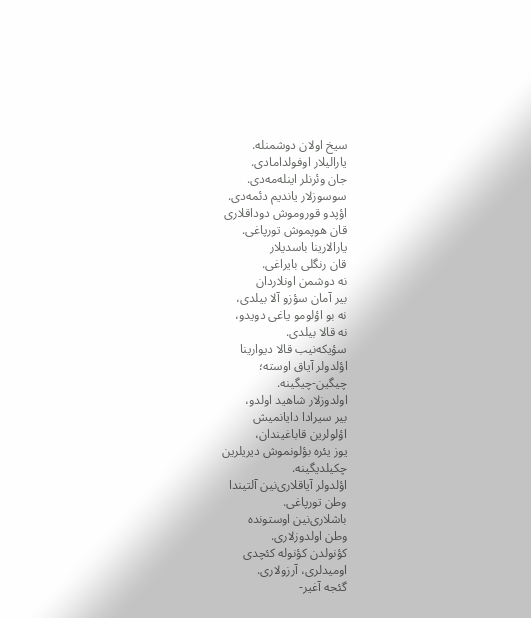سیخ اولان دوشمنله.
یارالیلار اوفولدامادی.
جان وئرنلر اینله‌مه‌دی.
سوسوزلار یاندیم دئمه‌دی.
اؤپدو قوروموش دوداقلاری
قان هوپموش تورپاغی.
یارالارینا باسدیلار
قان رنگلی بایراغی.
نه دوشمن اونلاردان
بیر آمان سؤزو آلا بیلدی،
نه بو اؤلومو یاغی دویدو،
نه قالا بیلدی.
سؤیکه‌نیب قالا دیوارینا
اؤلدولر آیاق اوسته؛
چیگین-چیگینه.
اولدوزلار شاهید اولدو،
بیر سیرادا دایانمیش
اؤلولرین قاباغیندان،
یوز یئره بؤلونموش دیریلرین
چکیلدیگینه.
اؤلدولر آیاقلاری‌نین آلتیندا
وطن تورپاغی.
باشلاری‌نین اوستونده
وطن اولدوزلاری.
کؤنولدن کؤنوله کئچدی
اومیدلری، آرزولاری.
گئجه آغیر-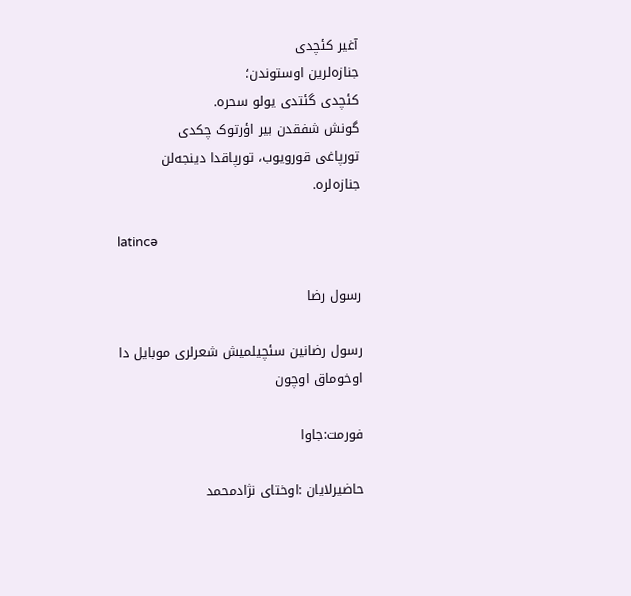آغیر کئچدی
جنازه‌لرین اوستوندن؛
کئچدی گئتدی یولو سحره.
گونش شفقدن بیر اؤرتوک چکدی
تورپاغی قورویوب، تورپاقدا دینجه‌لن
جنازه‌لره.

latincə

رسول رضا

رسول رضانین سئچیلمیش شعرلری موبایل دا اوخوماق اوچون

فورمت:جاوا

حاضیرلایان :اوختای نژادمحمد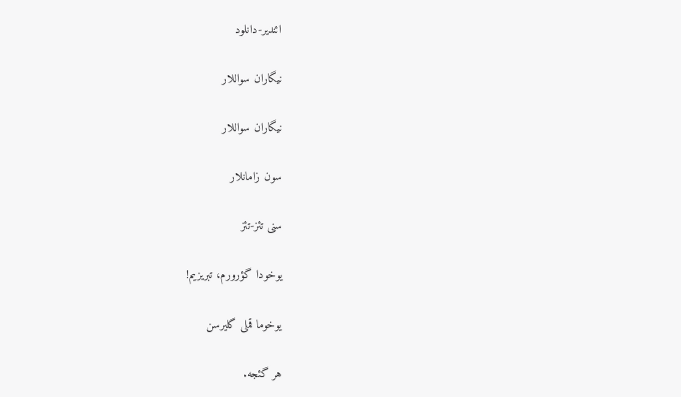ائندیر-دانلود

نیگاران سواللار

نیگاران سواللار

سون زامانلار

سنی تئز-تئز

یوخودا گؤرورم، تبریزیم!

یوخوما قملی گلیرسن

هر گئجه.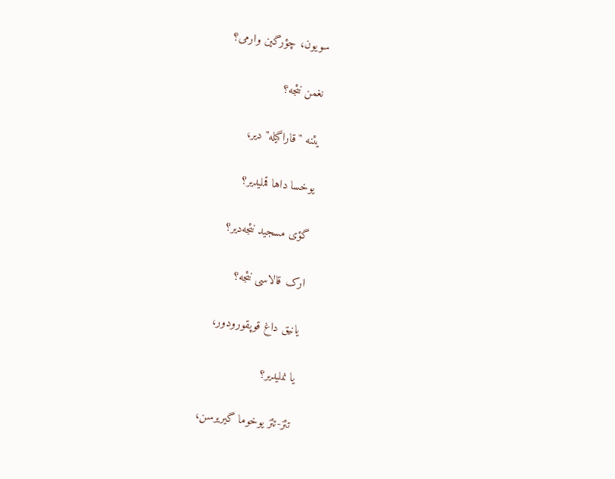سویون، چؤرگین وارمی؟

نغمن نئجه؟

یئنه "قاراگیله"دیر،

یوخسا داها قملیدیر؟

گؤی مسجید نئجه‌دیر؟

ارک قالاسی نئجه؟

یانیق داغ قوپقورودور،

یا نملیدیر؟

تئز-تئز یوخوما گیریرسن،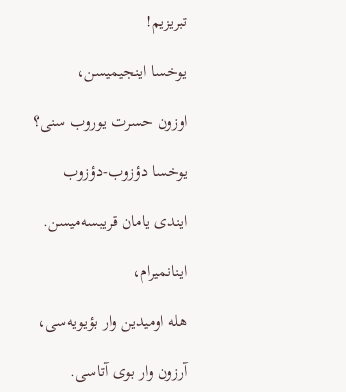تبریزیم!

یوخسا اینجیمیسن،

اوزون حسرت یوروب سنی؟

یوخسا دؤزوب-دؤزوب

ایندی یامان قریبسه‌میسن.

اینانمیرام،

هله اومیدین وار بؤیویه‌سی،

آرزون وار بوی آتاسی.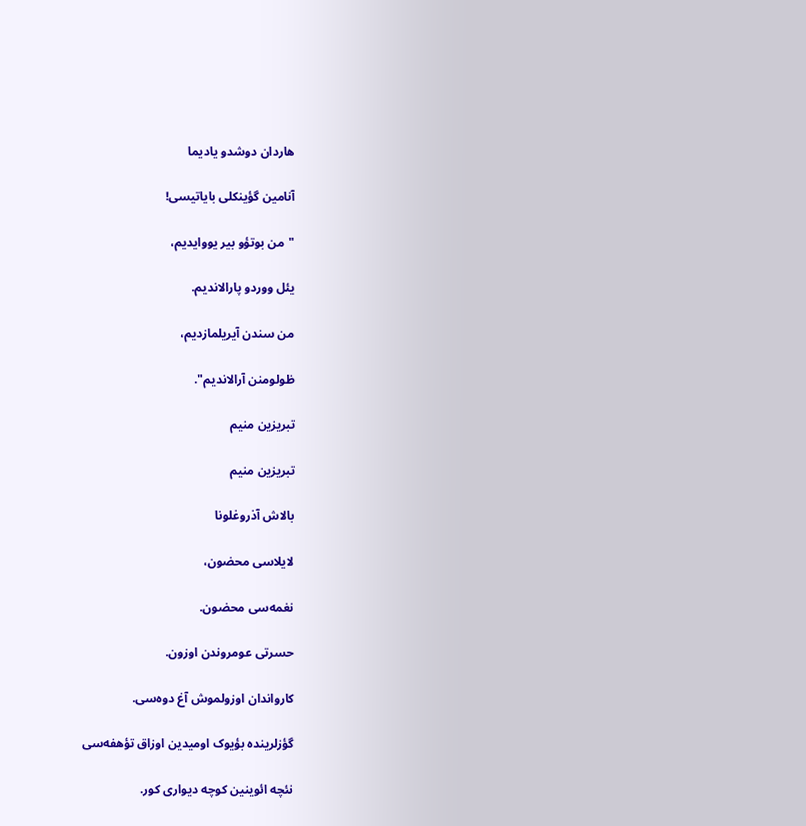هاردان دوشدو یادیما

آنامین گؤینکلی بایاتیسی!

"من بوتؤو بیر یووایدیم،

یئل ووردو پارالاندیم.

من سندن آیریلمازدیم،

ظولومنن آرالاندیم".

تبریزین منیم

تبریزین منیم

بالاش آذروغلونا

لایلاسی محضون،

نغمه‌سی محضون.

حسرتی عومروندن اوزون.

کارواندان اوزولموش آغ دوه‌سی.

گؤزلرینده بؤیوک اومیدین اوزاق تؤهفه‌سی

نئچه ائوینین کوچه دیواری کور.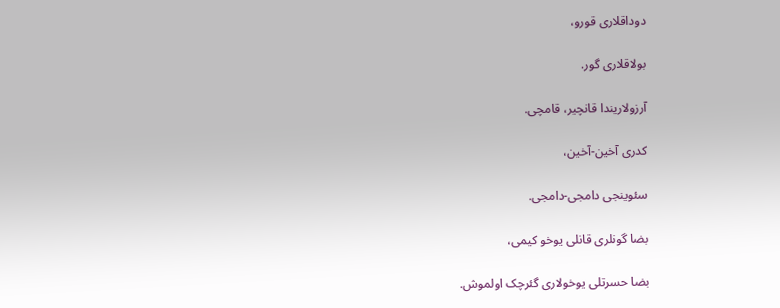دوداقلاری قورو،

بولاقلاری گور.

آرزولاریندا قانچیر، قامچی.

کدری آخین-آخین،

سئوینجی دامجی-دامجی.

بضا گونلری قانلی یوخو کیمی،

بضا حسرتلی یوخولاری گئرچک اولموش.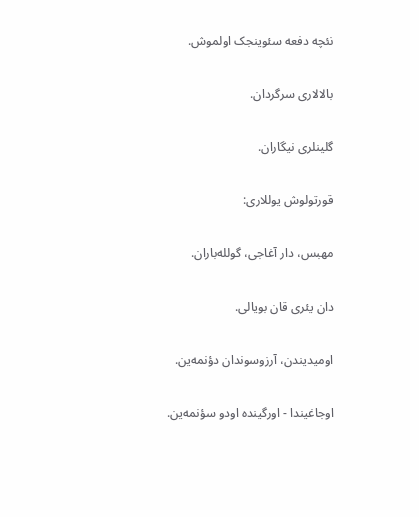نئچه دفعه‌‌ سئوینجک اولموش.

بالالاری سرگردان.

گلینلری نیگاران.

قورتولوش یوللاری:

مهبس، دار آغاجی، گولله‌باران.

دان یئری قان بویالی.

اومیدیندن، آرزوسوندان دؤنمه‌ین.

اوجاغیندا - اورگینده اودو سؤنمه‌ین.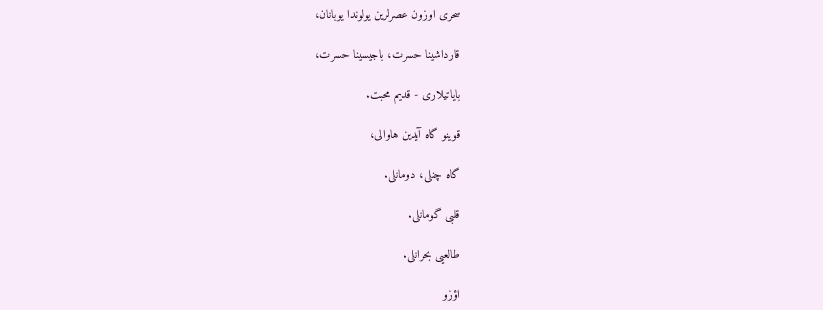سحری اوزون عصرلرین یولوندا یوبانان،

قارداشینا حسرت، باجیسینا حسرت،

بایاتیلاری - قدیم محبت.

قوینو گاه آیدین هاوالی،

گاه چنلی، دومانلی.

قلبی گومانلی.

طالعیی بحرانلی.

اؤزو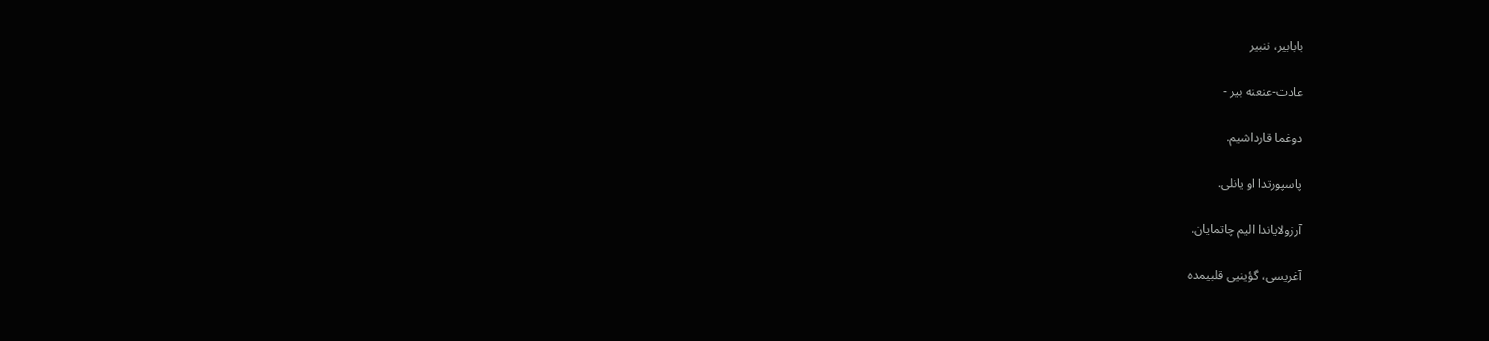بابابیر، ننبیر

عادت-عنعنه‌‌ بیر -

دوغما قارداشیم.

پاسپورتدا او یانلی.

آرزولایاندا الیم چاتمایان.

آغریسی، گؤینیی قلبیمده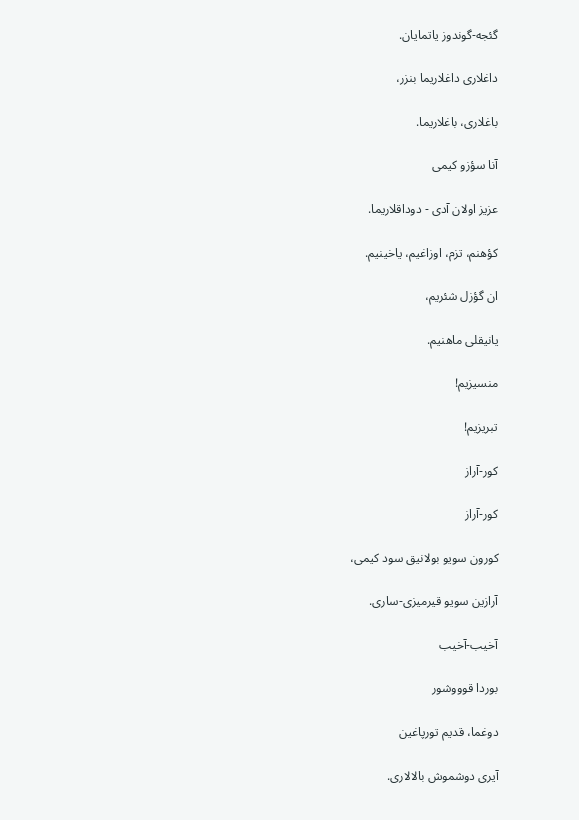گئجه-گوندوز یاتمایان.

داغلاری داغلاریما بنزر،

باغلاری، باغلاریما.

آنا سؤزو کیمی

عزیز اولان آدی - دوداقلاریما.

کؤهنم، تزم، اوزاغیم، یاخینیم.

ان گؤزل شئریم،

یانیقلی ماهنیم.

منسیزیم!

تبریزیم!

کور-آراز

کور-آراز

کورون سویو بولانیق سود کیمی،

آرازین سویو قیرمیزی-ساری.

آخیب-آخیب

بوردا قوووشور

دوغما، قدیم تورپاغین

آیری دوشموش بالالاری.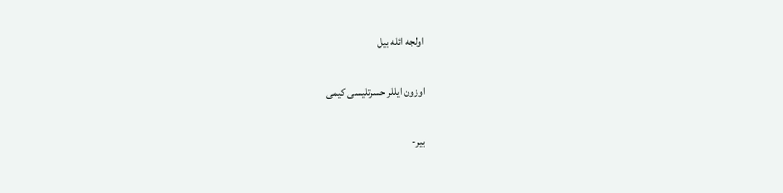اولجه ائله بیل

اوزون ایللر حسرتلیسی کیمی

بیر-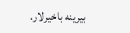بیرینه باخیرلار.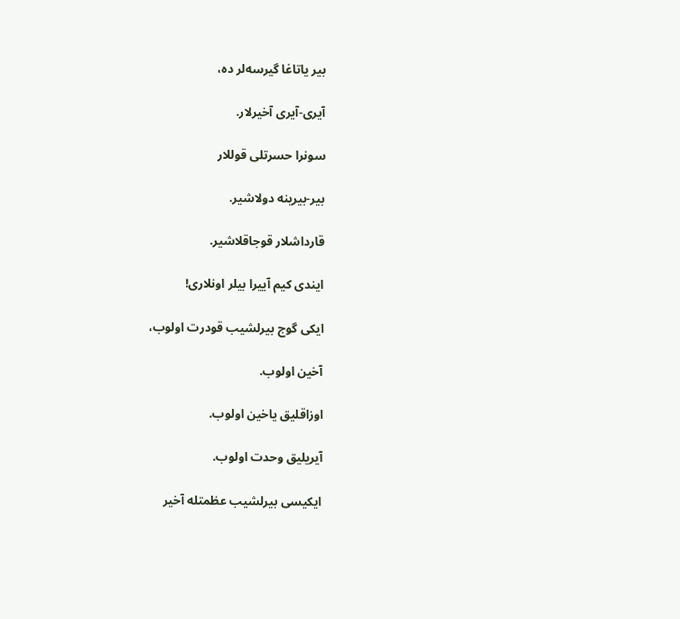بیر یاتاغا گیرسه‌لر ده،

آیری-آیری آخیرلار.

سونرا حسرتلی قوللار

بیر-بیرینه دولاشیر.

قارداشلار قوجاقلاشیر.

ایندی کیم آییرا بیلر اونلاری!

ایکی گوج بیرلشیب قودرت اولوب،

آخین اولوب.

اوزاقلیق یاخین اولوب.

آیریلیق وحدت اولوب.

ایکیسی بیرلشیب عظمتله آخیر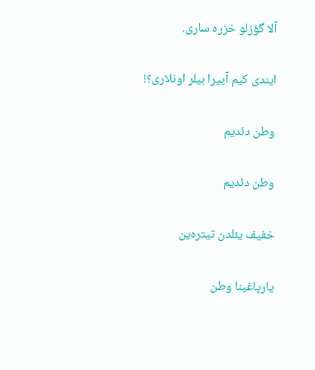آلا گؤزلو خزره ساری.

ایندی کیم آییرا بیلر اونلاری؟!

وطن دئدیم

وطن دئدیم

خفیف یئلدن تیتره‌ین

یارپاغینا وطن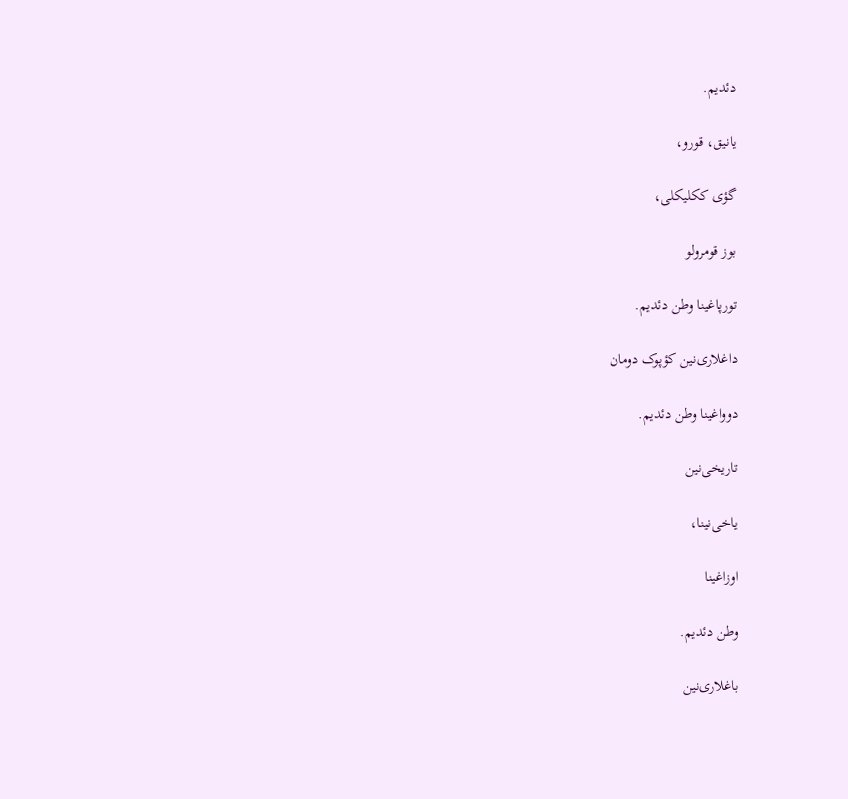دئدیم.

یانیق، قورو،

گؤی ککلیکلی،

بوز قومرولو

تورپاغینا وطن دئدیم.

داغلاری‌نین کؤپوک دومان

دوواغینا وطن دئدیم.

تاریخی‌نین

یاخی‌نینا،

اوزاغینا

وطن دئدیم.

باغلاری‌نین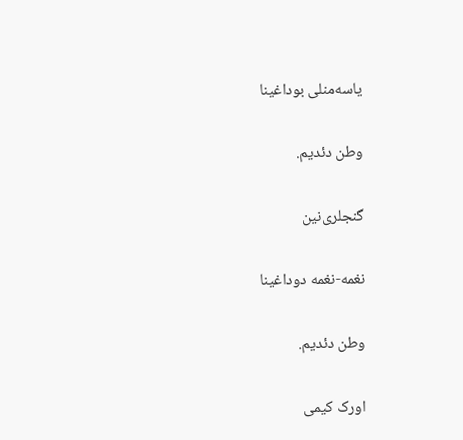یاسه‌منلی بوداغینا

وطن دئدیم.

گنجلری‌نین

نغمه-نغمه دوداغینا

وطن دئدیم.

اورک کیمی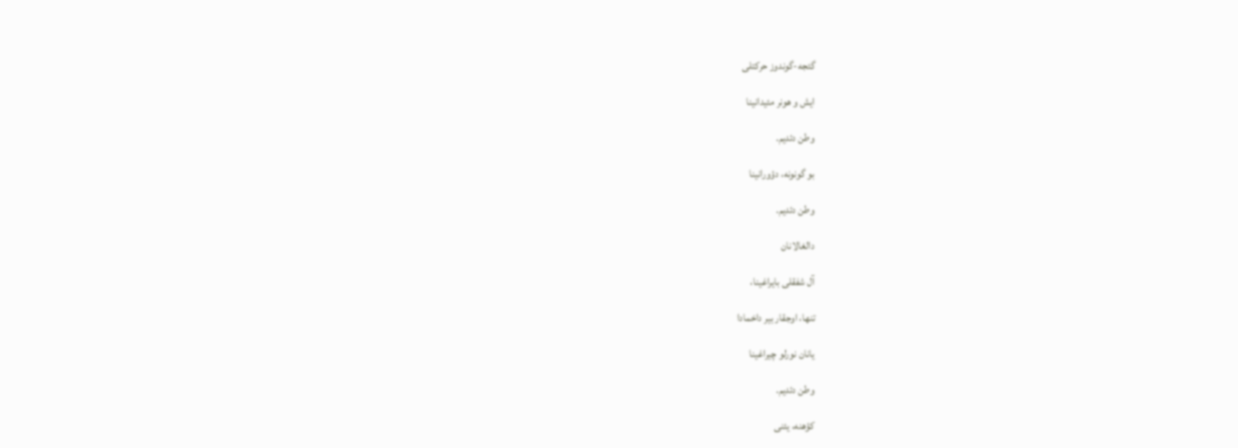گئجه-گوندوز حرکتلی

ایش و هونر مئیدانینا

وطن دئدیم.

بو گونونه، دؤورانینا

وطن دئدیم.

دالغالانان

آل شفقلی بایراغینا،

تنها، اوجقار بیر داخمادا

یانان نورلو چیراغینا

وطن دئدیم.

کؤهنه، یئنی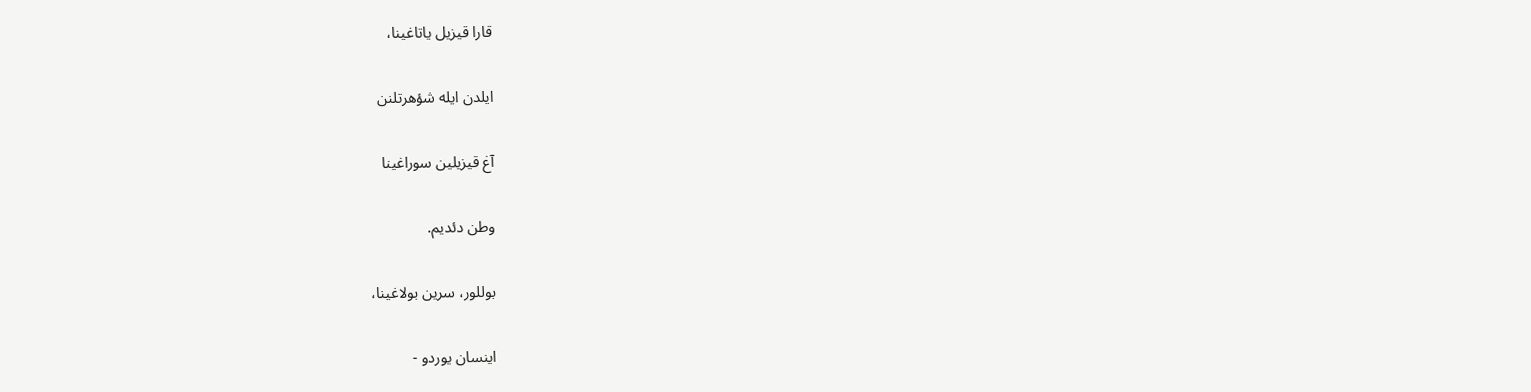قارا قیزیل یاتاغینا،

ایلدن ایله شؤهرتلنن

آغ قیزیلین سوراغینا

وطن دئدیم.

بوللور، سرین بولاغینا،

اینسان یوردو -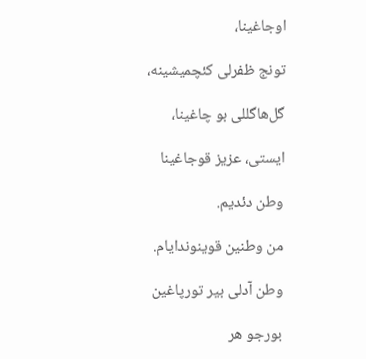اوجاغینا،

تونج ظفرلی کئچمیشینه،

گل‌ها‌گللی بو چاغینا،

ایستی، عزیز قوجاغینا

وطن دئدیم.

من وطنین قوینوندایام.

وطن آدلی بیر تورپاغین

بورجو هر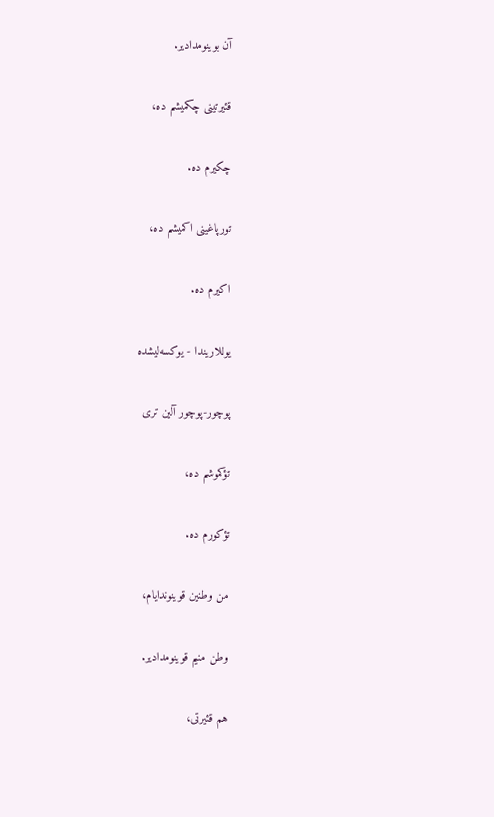آن بوینومدادیر.

قئیرتینی چکمیشم ده،

چکیرم ده.

تورپاغینی اکمیشم ده،

اکیرم ده.

یوللاریندا - یوکسه‌لیشده

پوچور-پوچور آلین تری

تؤکموشم ده،

تؤکورم ده.

من وطنین قوینوندایام،

وطن منیم قوینومدادیر.

هم قئیرتی،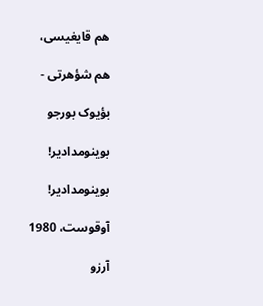هم قایغیسی،

هم شؤهرتی -

بؤیوک بورجو

بوینومدادیر!

بوینومدادیر!

آوقوست، 1980

آرزو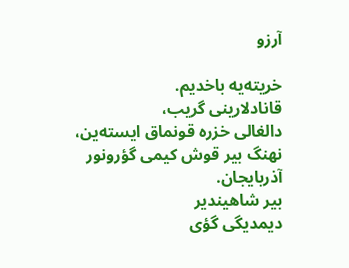آرزو

خریته‌یه باخدیم.
قانادلارینی گریب،
دالغالی خزره قونماق ایسته‌ین،
نهنگ بیر قوش کیمی گؤرونور
آذربایجان.
بیر شاهیندیر
دیمدیگی گؤی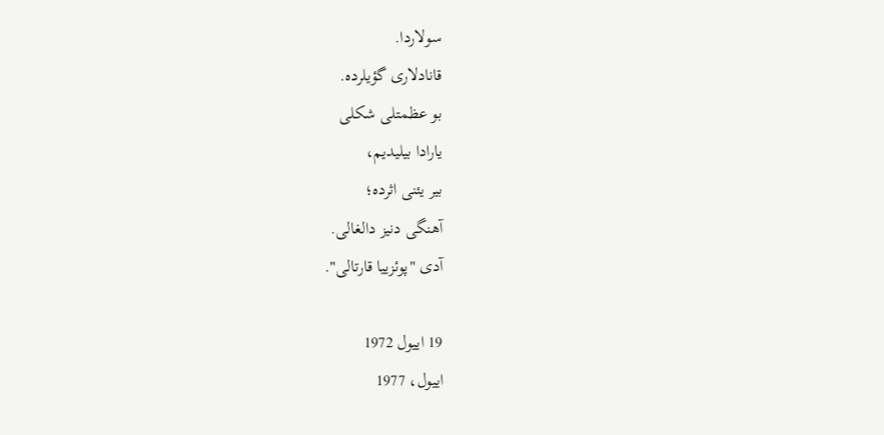سولاردا.
قانادلاری گؤیلرده.
بو عظمتلی شکلی
یارادا بیلیدیم،
بیر یئنی اثرده؛
آهنگی دنیز دالغالی.
آدی "پوئزییا قارتالی".

19 اییول 1972
اییول، 1977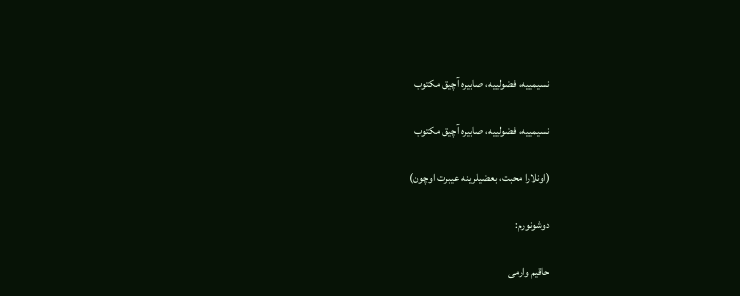نسیمییه، فضولییه، صابیره آچیق مکتوب

نسیمییه، فضولییه، صابیره آچیق مکتوب

(اونلارا محبت، بعضیلرینه عیبرت اوچون)

دوشونورم:

حاقیم وارمی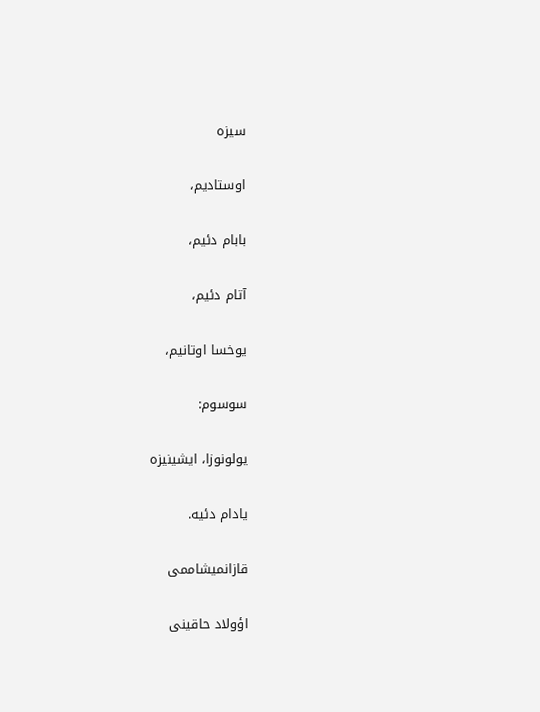سیزه

اوستادیم،

بابام دئیم،

آتام دئیم،

یوخسا اوتانیم،

سوسوم:

یولونوزا، ایشینیزه

یادام دئیه.

قازانمیشاممی

اؤولاد حاقینی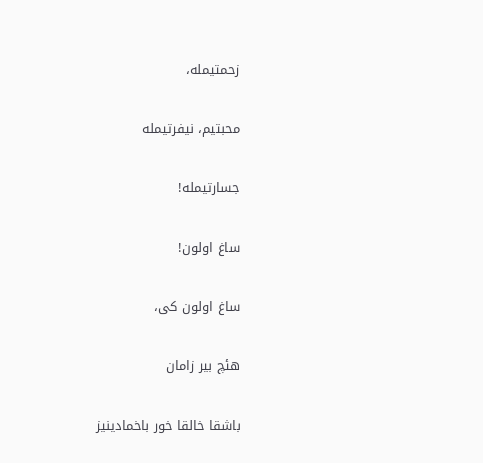زحمتیمله،

محبتیم، نیفرتیمله

جسارتیمله!

ساغ اولون!

ساغ اولون کی،

هئچ بیر زامان

باشقا خالقا خور باخمادینیز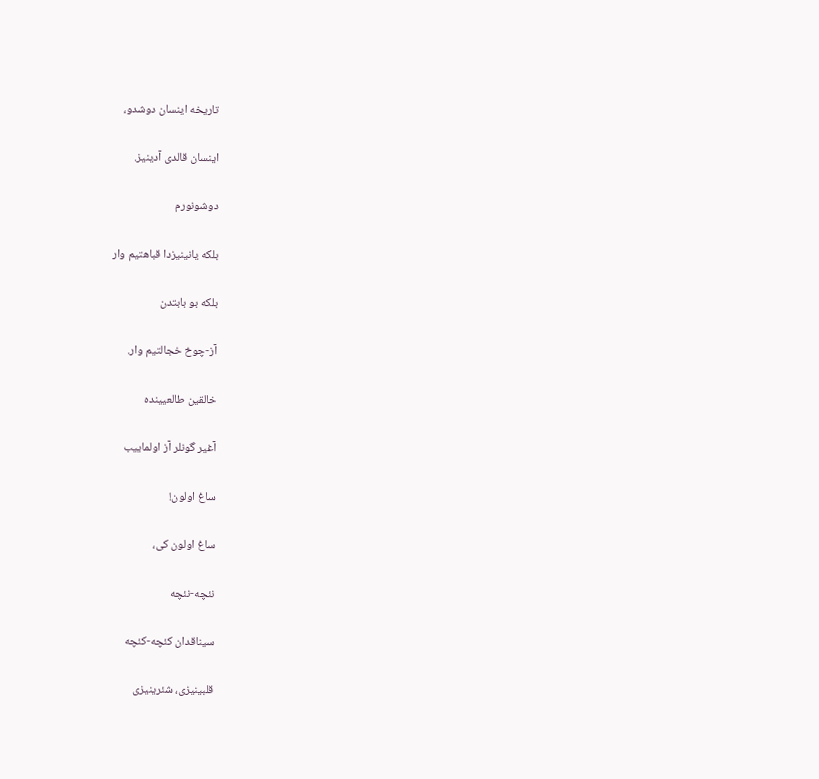تاریخه اینسان دوشدو،

اینسان قالدی آدینیز.

دوشونورم

بلکه یانینیزدا قباهتیم وار

بلکه بو بابتدن

آز-چوخ خجالتیم وار.

خالقین طالعیینده

آغیر گونلر آز اولماییب

ساغ اولون!

ساغ اولون کی،

نئچه-نئچه

سیناقدان کئچه-کئچه

قلبینیزی، شئرینیزی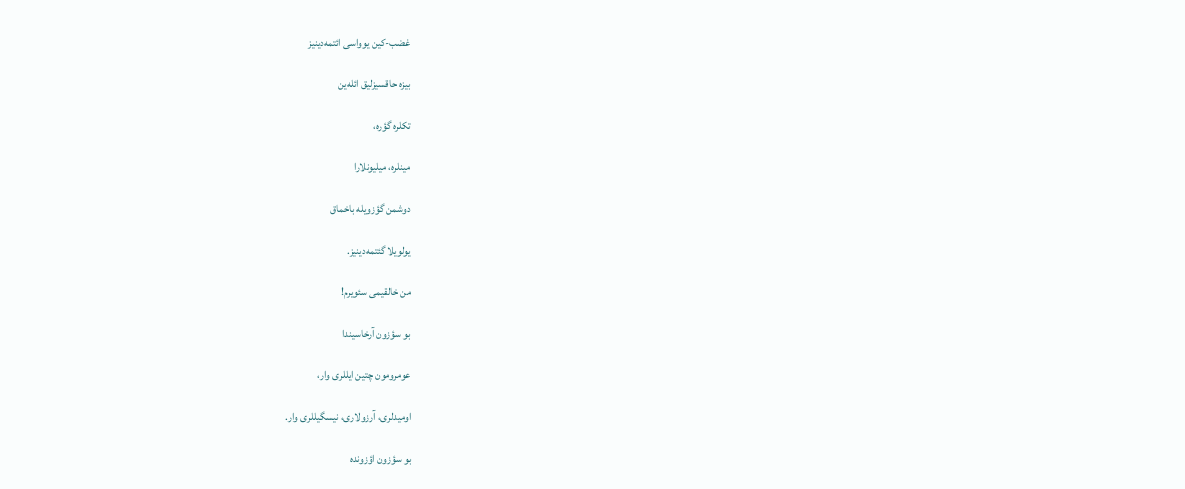غضب-کین یوواسی ائتمه‌دینیز

بیزه حاقسیزلیق ائله‌ین

تکلره گؤره،

مینلره، میلیونلارا

دوشمن گؤزویله باخماق

یولویلا گئتمه‌دینیز.

من خالقیمی سئویرم!

بو سؤزون آرخاسیندا

عومرومون چتین ایللری وار،

اومیدلری، آرزولاری، نیسگیللری وار.

بو سؤزون اؤزونده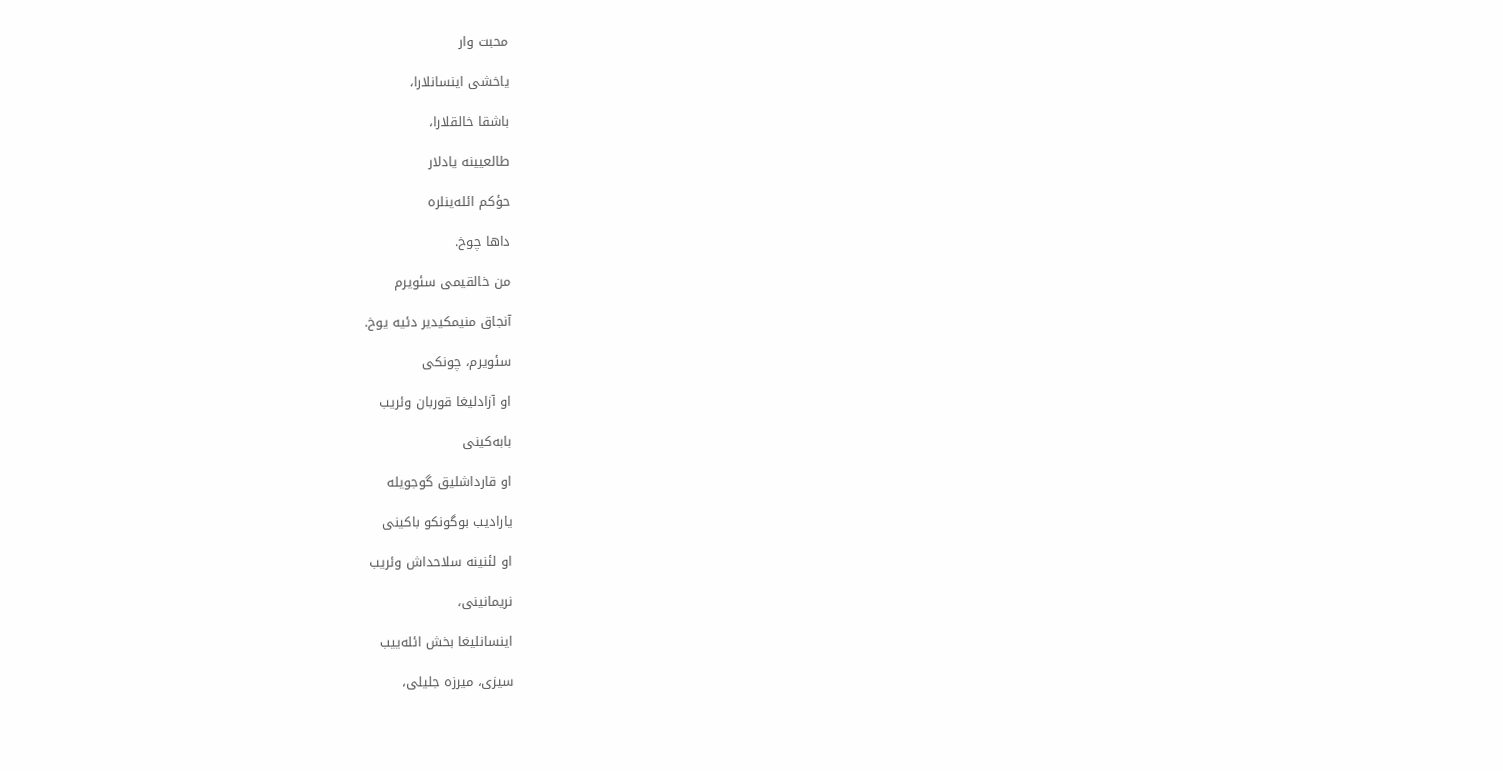محبت وار

یاخشی اینسانلارا،

باشقا خالقلارا،

طالعیینه یادلار

حؤکم ائله‌ینلره

داها چوخ.

من خالقیمی سئویرم

آنجاق منیمکیدیر دئیه یوخ.

سئویرم، چونکی

او آزادلیغا قوربان وئریب

بابه‌کینی

او قارداشلیق گوجویله

یارادیب بوگونکو باکینی

او لئنینه سلاحداش وئریب

نریمانینی،

اینسانلیغا بخش ائله‌ییب

سیزی، میرزه جلیلی،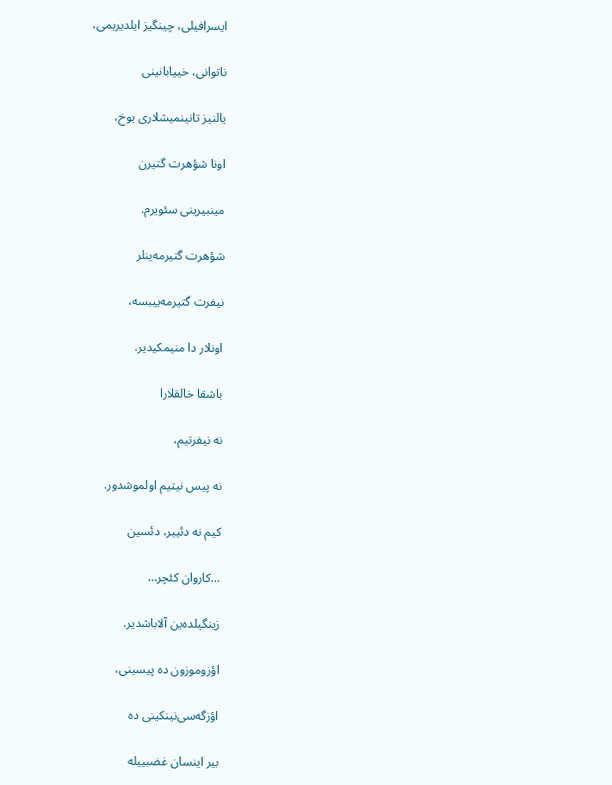ایسرافیلی، چینگیز ایلدیریمی،

ناتوانی، خییابانینی

یالنیز تانینمیشلاری یوخ،

اونا شؤهرت گتیرن

مینبیرینی سئویرم.

شؤهرت گتیرمه‌ینلر

نیفرت گتیرمه‌ییبسه،

اونلار دا منیمکیدیر.

باشقا خالقلارا

نه نیفرتیم،

نه پیس نیتیم اولموشدور.

کیم نه دئییر، دئسین

...کاروان کئچر…

زینگیلده‌ین آلاباشدیر.

اؤزوموزون ده پیسینی،

اؤزگه‌سی‌نینکینی ده

بیر اینسان غضبییله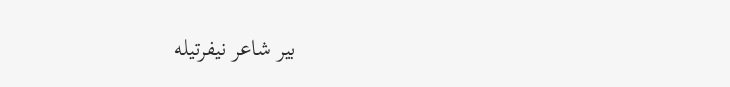بیر شاعر نیفرتیله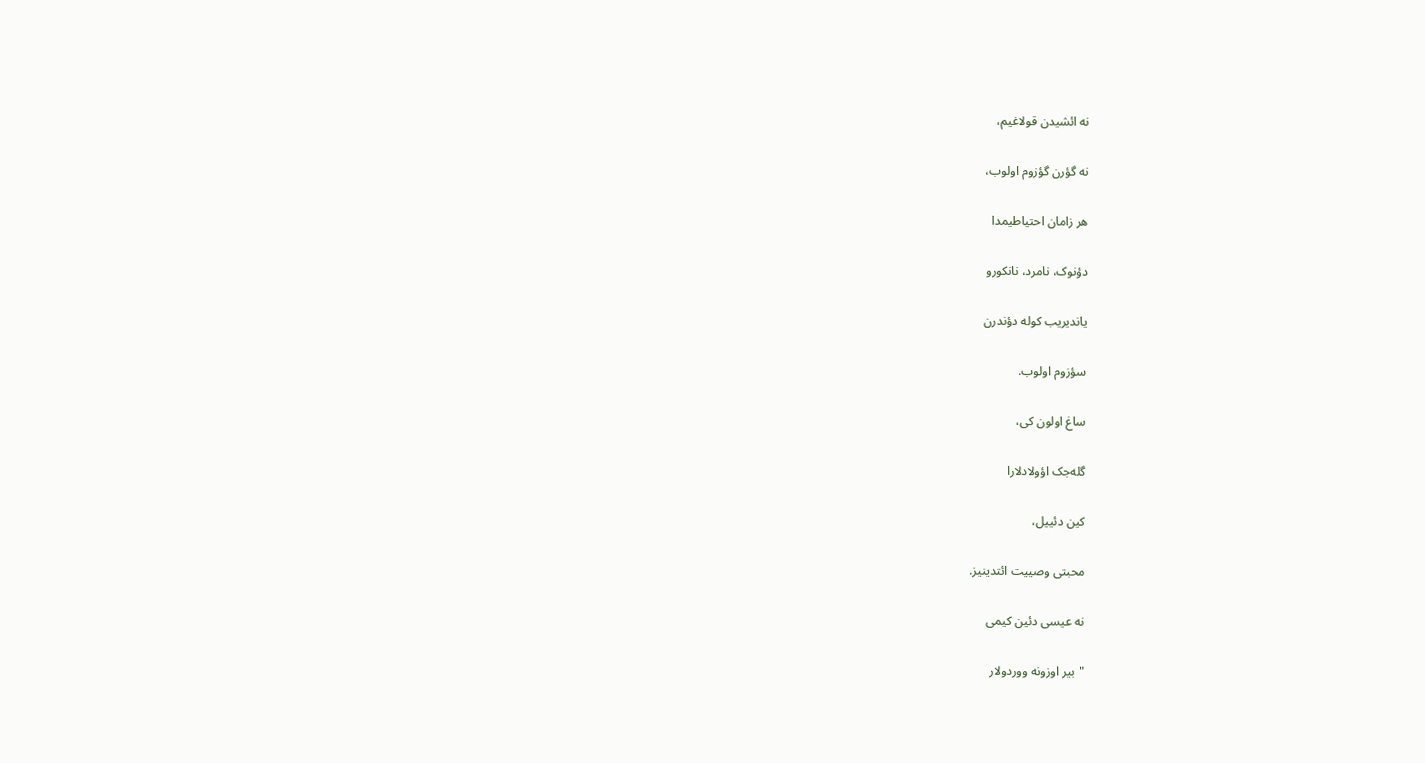نه ائشیدن قولاغیم،

نه گؤرن گؤزوم اولوب،

هر زامان احتیاطیمدا

دؤنوک، نامرد، نانکورو

یاندیریب کوله دؤندرن

سؤزوم اولوب.

ساغ اولون کی،

گله‌جک اؤولادلارا

کین دئییل،

محبتی وصییت ائتدینیز.

نه عیسی دئین کیمی

"بیر اوزونه ووردولار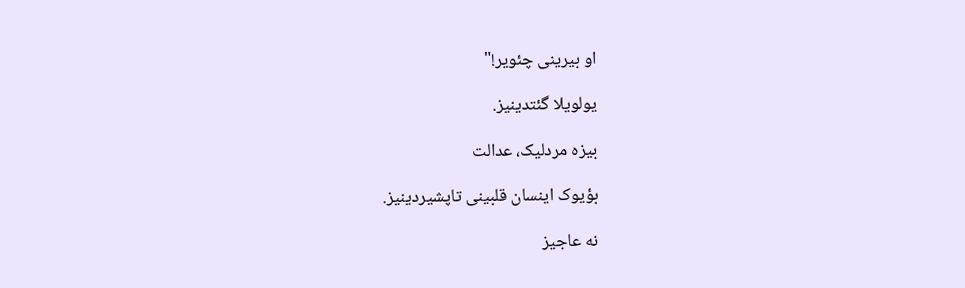او بیرینی چئویر!"

یولویلا گئتدینیز.

بیزه مردلیک، عدالت

بؤیوک اینسان قلبینی تاپشیردینیز.

نه عاجیز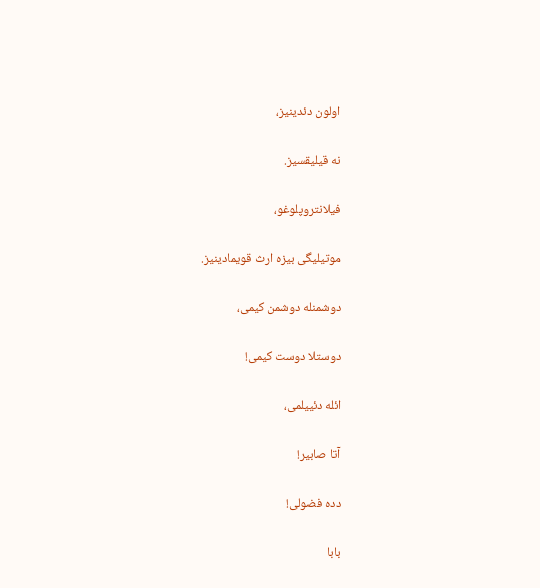اولون دئدینیز،

نه قیلیقسیز.

فیلانتروپلوغو،

موتیلیگی بیزه ارث قویمادینیز.

دوشمنله دوشمن کیمی،

دوستلا دوست کیمی!

ائله دئییلمی،

آتا صابیر!

دده‌‌ فضولی!

بابا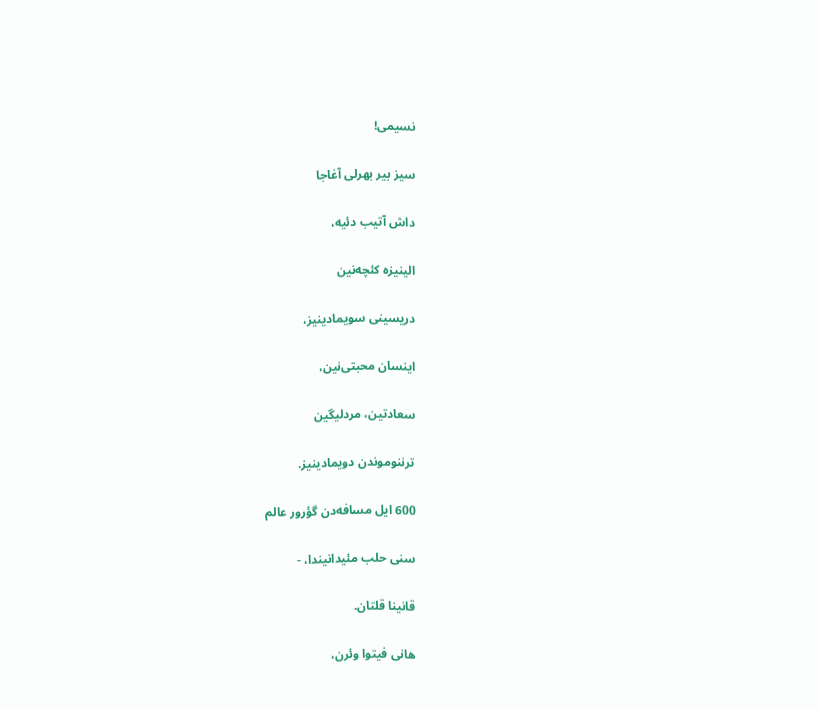نسیمی!

سیز بیر بهرلی آغاجا

داش آتیب دئیه،

الینیزه کئچه‌نین

دریسینی سویمادینیز،

اینسان محبتی‌نین،

سعادتین، مردلیگین

ترننوموندن دویمادینیز.

600 ایل مسافه‌دن گؤرور عالم

سنی حلب مئیدانیندا، -

قانینا قلتان.

هانی فیتوا وئرن،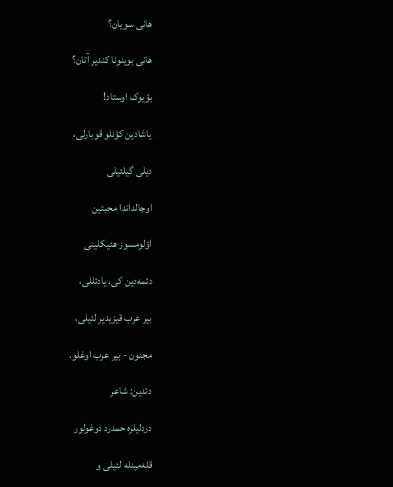هانی سویان؟

هانی بوینونا کندیر آتان؟

بؤیوک اوستاد!

یاشادین کؤنلو قوبارلی،

دیلی گیلئیلی

اوجالداندا محبتین

اؤلومسوز هئیکلینی

دئمه‌دین کی، یادئللی،

بیر عرب قیزیدیر لئیلی،

مجنون - بیر عرب اوغلو.

دئدین: شاعر

دردلیلره حمدرد دوغولور

قله‌مینله لئیلی و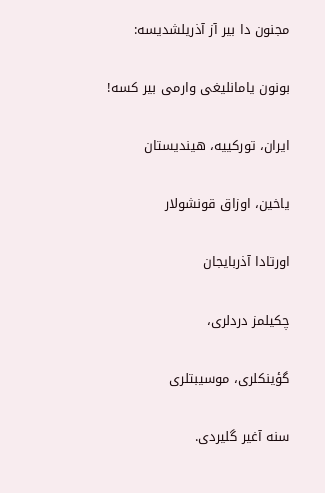مجنون دا بیر آز آذریلشدیسه:

بونون یامانلیغی وارمی بیر کسه!

ایران، تورکییه، هیندیستان

یاخین، اوزاق قونشولار

اورتادا آذربایجان

چکیلمز دردلری،

گؤینکلری، موسیبتلری

سنه آغیر گلیردی.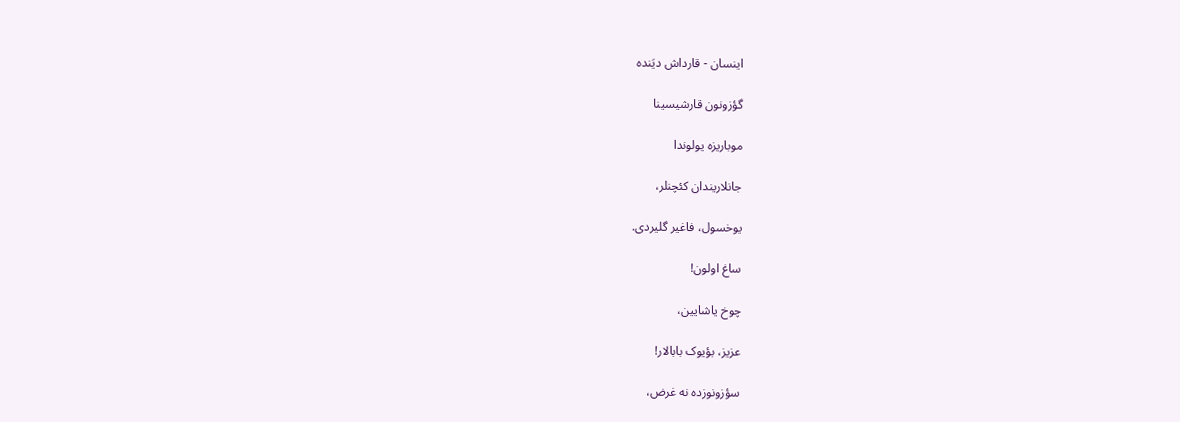اینسان - قارداش دیَنده

گؤزونون قارشیسینا

موباریزه یولوندا

جانلاریندان کئچنلر،

یوخسول، فاغیر گلیردی.

ساغ اولون!

چوخ یاشایین،

عزیز، بؤیوک بابالار!

سؤزونوزده نه غرض،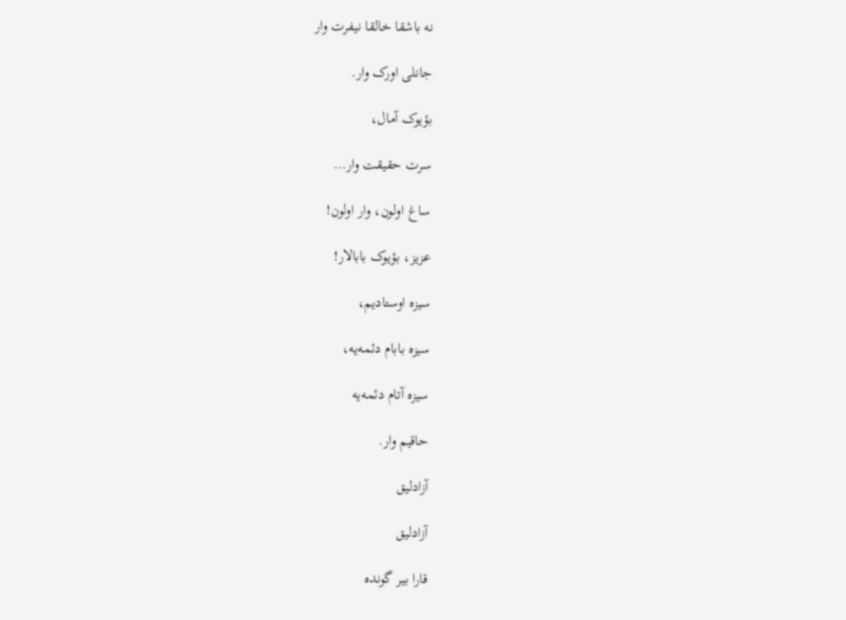نه باشقا خالقا نیفرت وار

جانلی اورک وار.

بؤیوک آمال،

سرت حقیقت وار…

ساغ اولون، وار اولون!

عزیز، بؤیوک بابالار!

سیزه اوستادیم،

سیزه بابام دئمه‌یه،

سیزه آتام دئمه‌یه

حاقیم وار.

آزادلیق

آزادلیق

قارا بیر گونده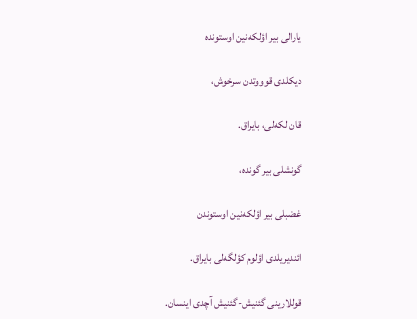یارالی بیر اؤلکه‌نین اوستونده

دیکلدی قوووتدن سرخوش،

قان لکه‌لی، بایراق.

گونشلی بیر گونده،

غضبلی بیر اؤلکه‌نین اوستوندن

ائندیریلدی اؤلوم کؤلگه‌لی بایراق.

قوللارینی گئنیش-گئنیش آچدی اینسان.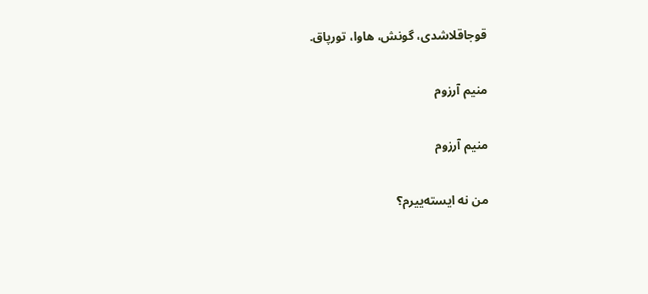قوجاقلاشدی، گونش، هاوا، تورپاق.

منیم آرزوم

منیم آرزوم

من نه ایسته‌ییرم؟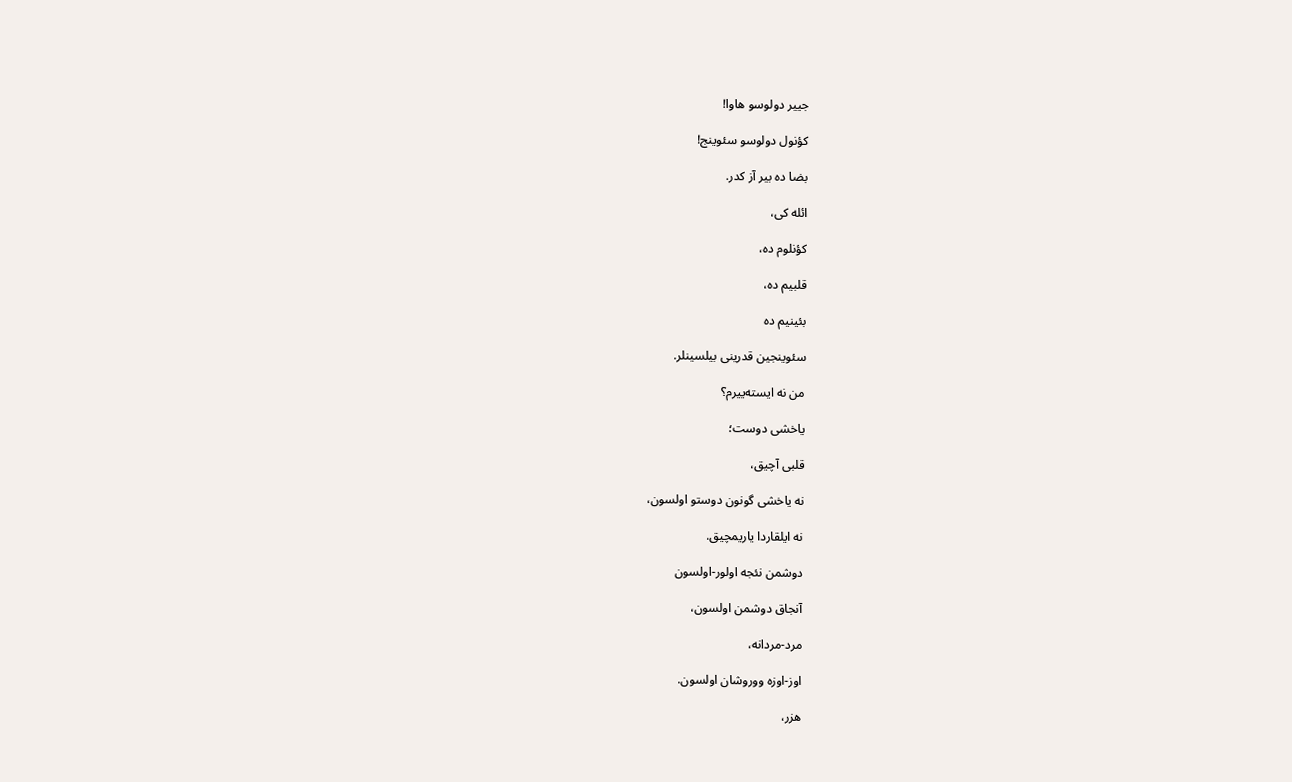جییر دولوسو هاوا!

کؤنول دولوسو سئوینج!

بضا ده بیر آز کدر.

ائله کی،

کؤنلوم ده،

قلبیم ده،

بئینیم ده

سئوینجین قدرینی بیلسینلر.

من نه ایسته‌ییرم؟

یاخشی دوست؛

قلبی آچیق،

نه یاخشی گونون دوستو اولسون،

نه ایلقاردا یاریمچیق.

دوشمن نئجه اولور-اولسون

آنجاق دوشمن اولسون،

مرد-مردانه،

اوز-اوزه ووروشان اولسون.

هزر،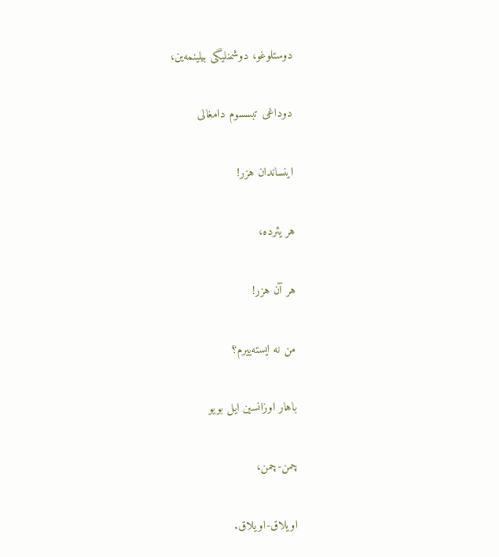دوستلوغو، دوشمنلیگی بیلینمه‌ین،

دوداغی تبسسوم دامغالی

اینساندان هزر!

هر یئرده،

هر آن هزر!

من نه ایسته‌ییرم؟

باهار اوزانسین ایل بویو

چمن-چمن،

اویلاق-اویلاق.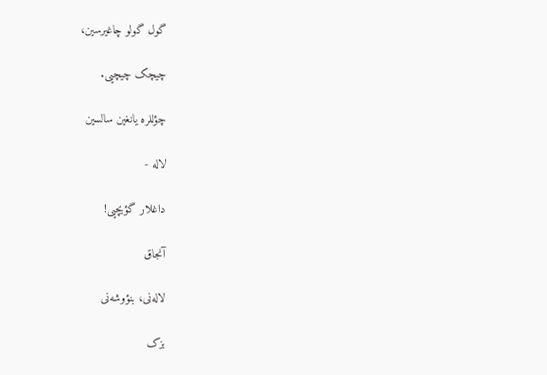گول گولو چاغیرسین،

چیچک چیچیی.

چؤللره یانغین سالسین

لاله -

داغلار گؤیچیی!

آنجاق

لاله‌نی، بنؤوشه‌نی

بزک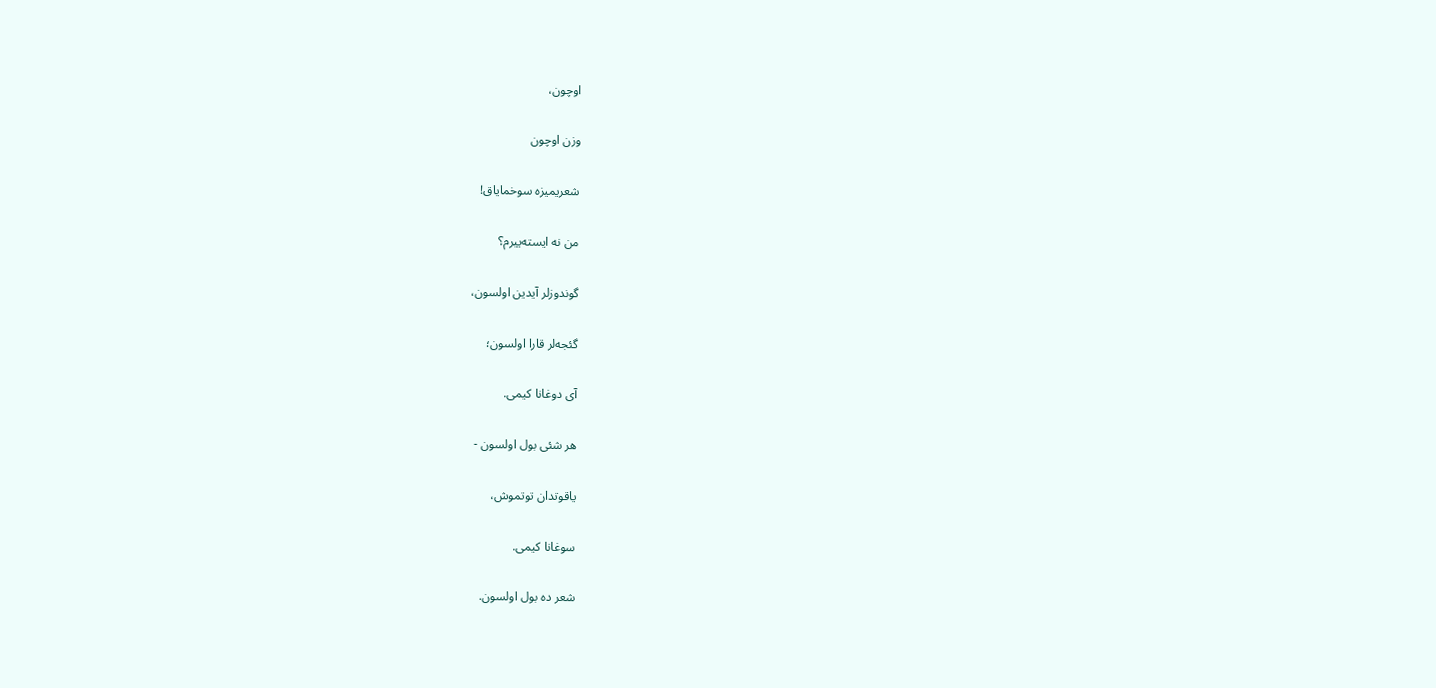اوچون،

وزن اوچون

شعریمیزه سوخمایاق!

من نه ایسته‌ییرم؟

گوندوزلر آیدین اولسون،

گئجه‌لر قارا اولسون؛

آی دوغانا کیمی.

هر شئی بول اولسون -

یاقوتدان توتموش،

سوغانا کیمی.

شعر ده بول اولسون.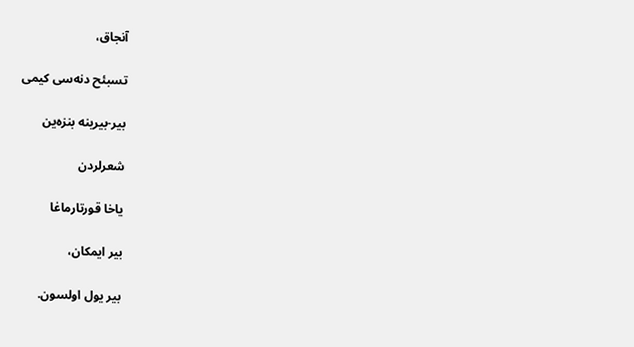آنجاق،

تسبئح دنه‌سی کیمی

بیر-بیرینه بنزه‌ین

شعرلردن

یاخا قورتارماغا

بیر ایمکان،

بیر یول اولسون.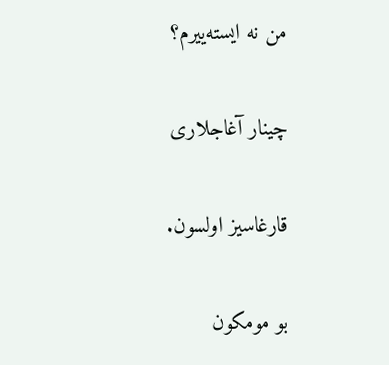من نه ایسته‌ییرم؟

چینار آغاجلاری

قارغاسیز اولسون.

بو مومکون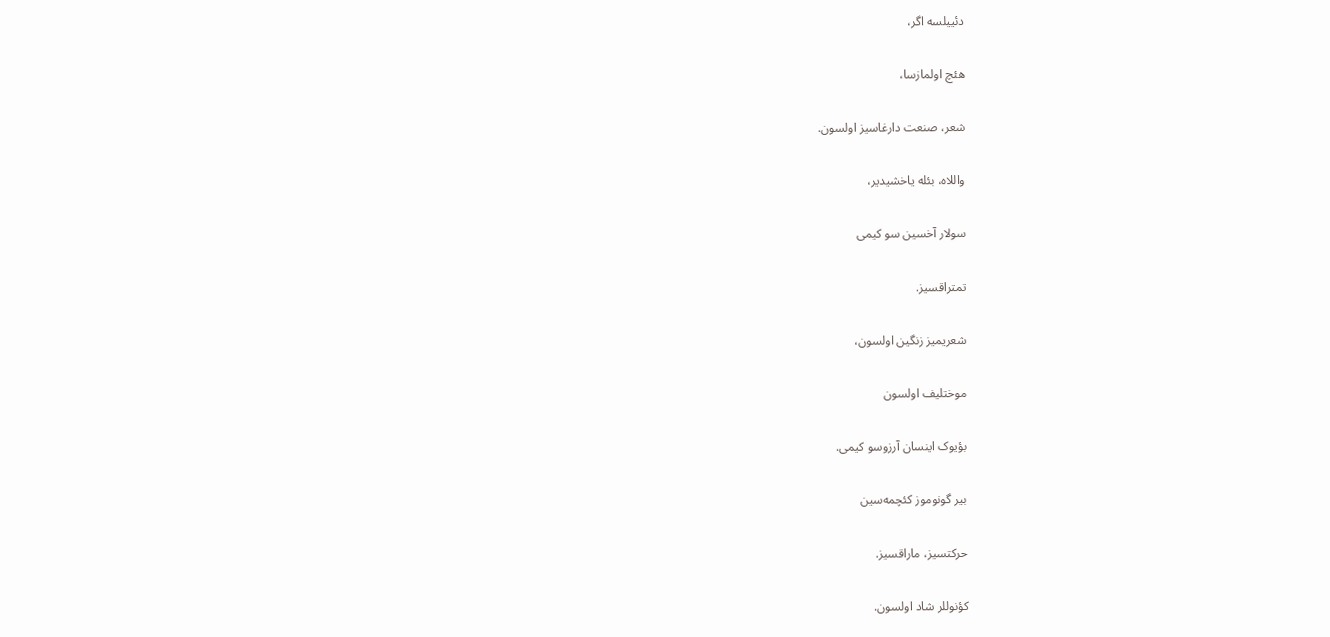دئییلسه اگر،

هئچ اولمازسا،

شعر، صنعت دارغاسیز اولسون.

واللاه، بئله یاخشیدیر،

سولار آخسین سو کیمی

تمتراقسیز.

شعریمیز زنگین اولسون،

موختلیف اولسون

بؤیوک اینسان آرزوسو کیمی.

بیر گونوموز کئچمه‌سین

حرکتسیز، ماراقسیز.

کؤنوللر شاد اولسون.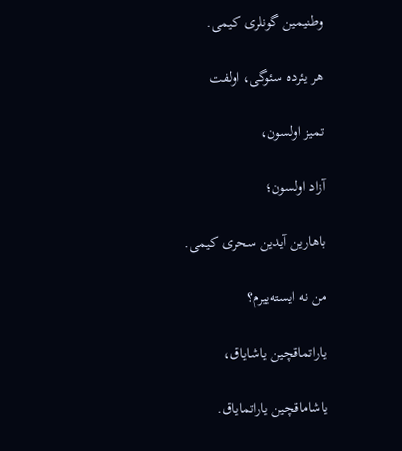وطنیمین گونلری کیمی.

هر یئرده سئوگی، اولفت

تمیز اولسون،

آزاد اولسون؛

باهارین آیدین سحری کیمی.

من نه ایسته‌ییرم؟

یاراتماقچین یاشایاق،

یاشاماقچین یاراتمایاق.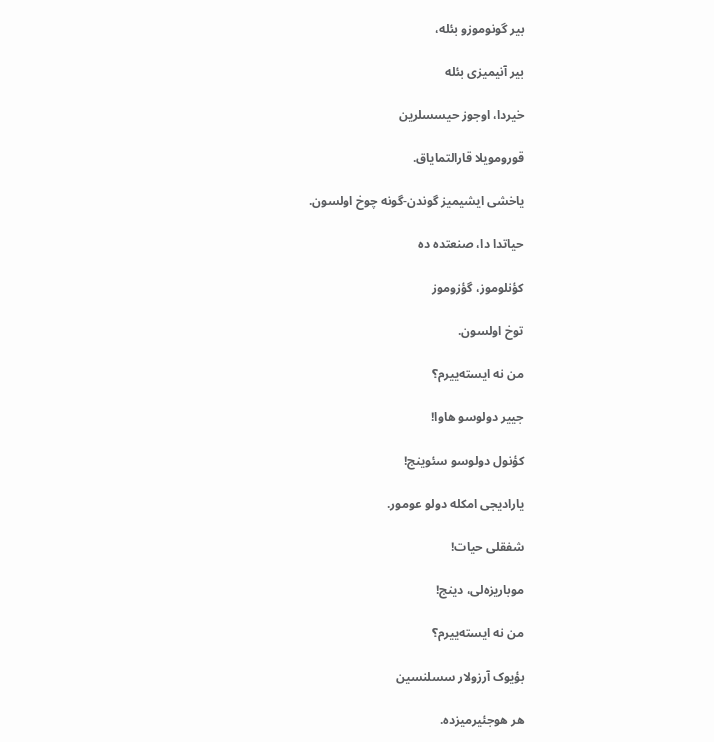بیر گونوموزو بئله،

بیر آنیمیزی بئله

خیردا، اوجوز حیسسلرین

قورومویلا قارالتمایاق.

یاخشی ایشیمیز گوندن-گونه چوخ اولسون.

حیاتدا دا، صنعتده ده

کؤنلوموز، گؤزوموز

توخ اولسون.

من نه ایسته‌ییرم؟

جییر دولوسو هاوا!

کؤنول دولوسو سئوینج!

یارادیجی امکله دولو عومور.

شفقلی حیات!

موباریزه‌لی، دینج!

من نه ایسته‌ییرم؟

بؤیوک آرزولار سسلنسین

هر هوجئیرمیزده.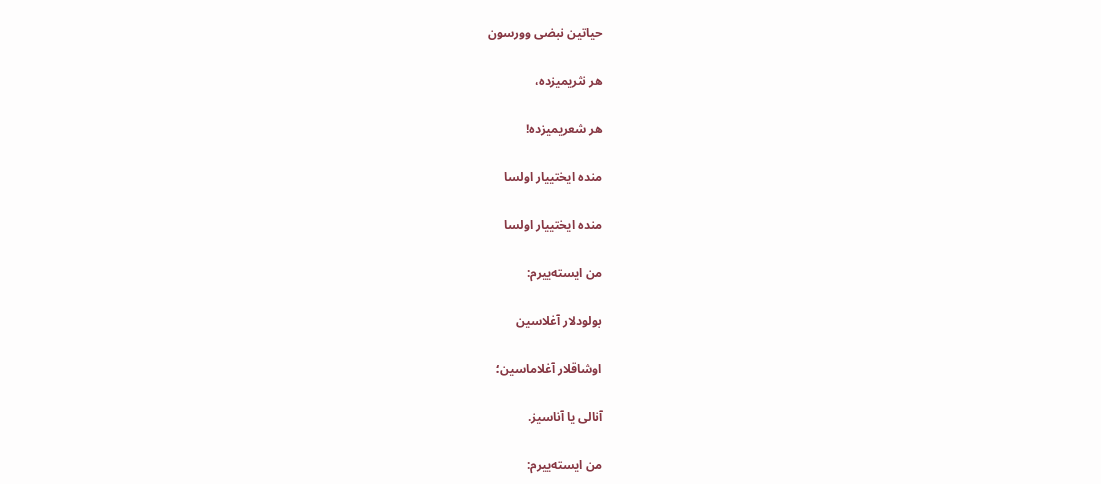حیاتین نبضی وورسون

هر نثریمیزده،

هر شعریمیزده!

منده ایختییار اولسا

منده ایختییار اولسا

من ایسته‌ییرم:

بولودلار آغلاسین

اوشاقلار آغلاماسین؛

آنالی یا آناسیز.

من ایسته‌ییرم: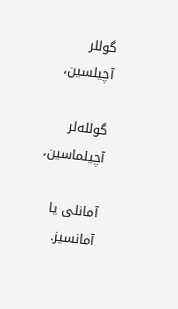گوللر آچیلسین،

گولله‌لر آچیلماسین،

آمانلی یا آمانسیز.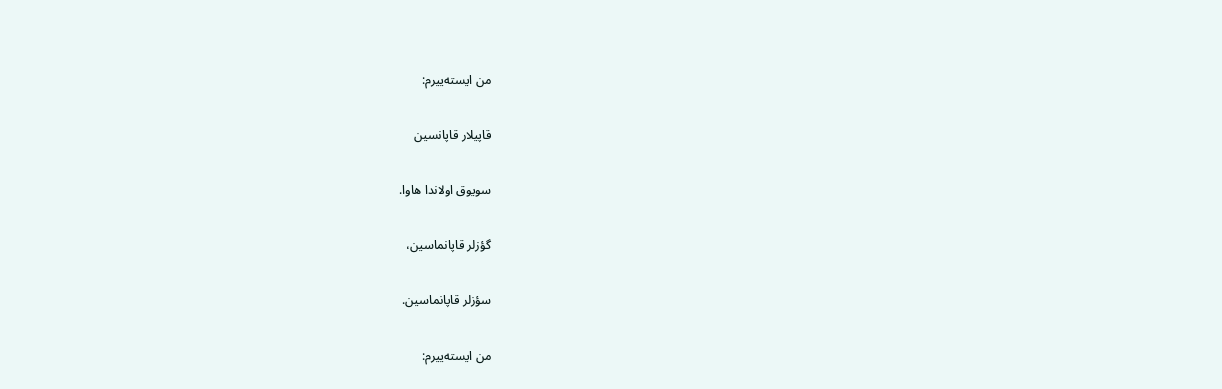من ایسته‌ییرم:

قاپیلار قاپانسین

سویوق اولاندا هاوا.

گؤزلر قاپانماسین،

سؤزلر قاپانماسین.

من ایسته‌ییرم: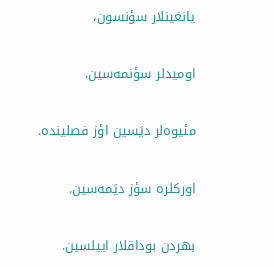یانغینلار سؤنسون،

اومیدلر سؤنمه‌سین.

مئیوه‌لر دیَسین اؤز فصلینده.

اورکلره سؤز دیَمه‌سین.

بهردن بوداقلار اییلسین.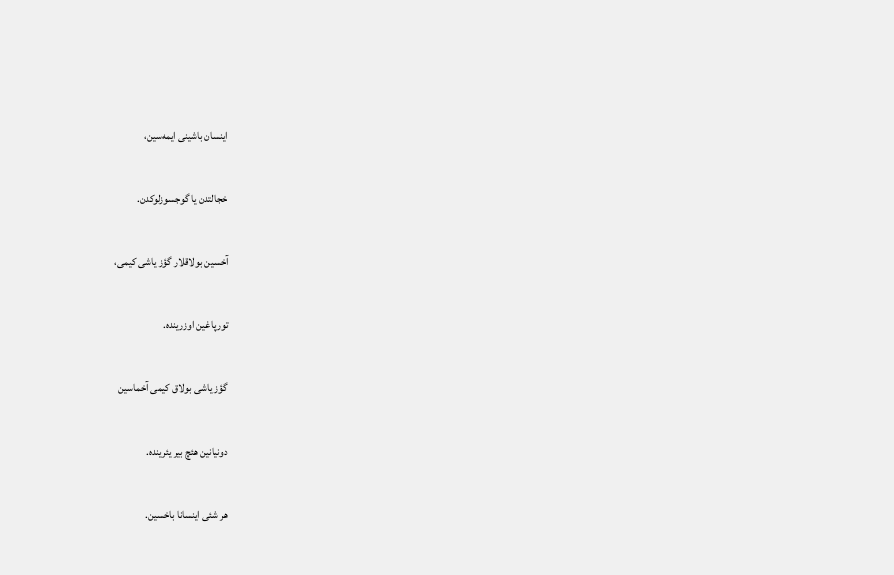اینسان باشینی ایمه‌سین،

خجالتدن یا گوجسوزلوکدن.

آخسین بولاقلار گؤز یاشی کیمی،

تورپاغین اوزرینده.

گؤز یاشی بولاق کیمی آخماسین

دونیانین هئچ بیر یئرینده.

هر شئی اینسانا باخسین.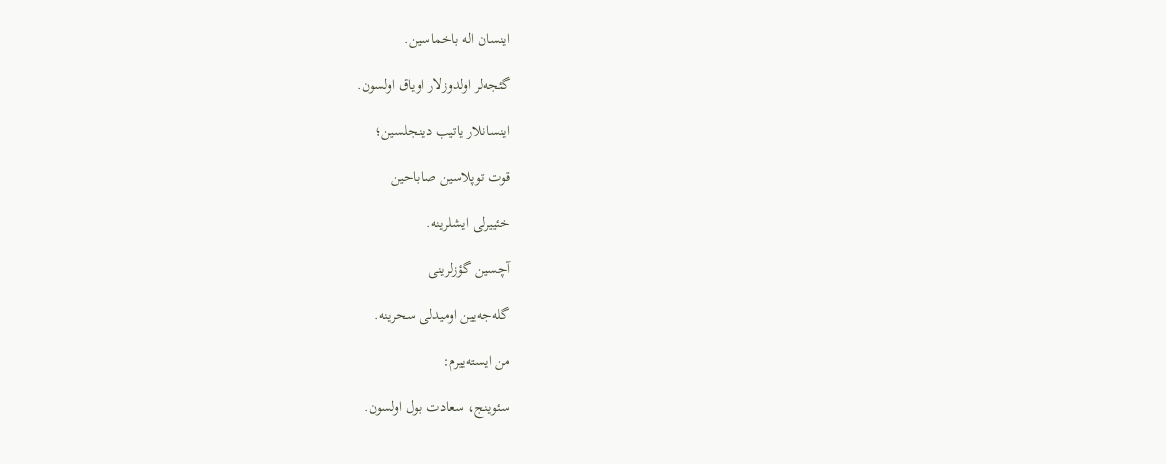اینسان اله باخماسین.

گئجه‌لر اولدوزلار اویاق اولسون.

اینسانلار یاتیب دینجلسین؛

قوت توپلاسین صاباحین

خئییرلی ایشلرینه.

آچسین گؤزلرینی

گله‌جه‌یین اومیدلی سحرینه.

من ایسته‌ییرم:

سئوینج، سعادت بول اولسون.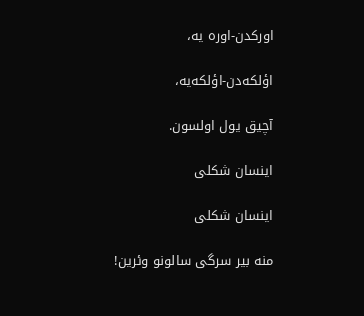اورکدن-اوره یه،

اؤلکه‌دن-اؤلکه‌یه،

آچیق یول اولسون.

اینسان شکلی

اینسان شکلی

منه بیر سرگی سالونو وئرین!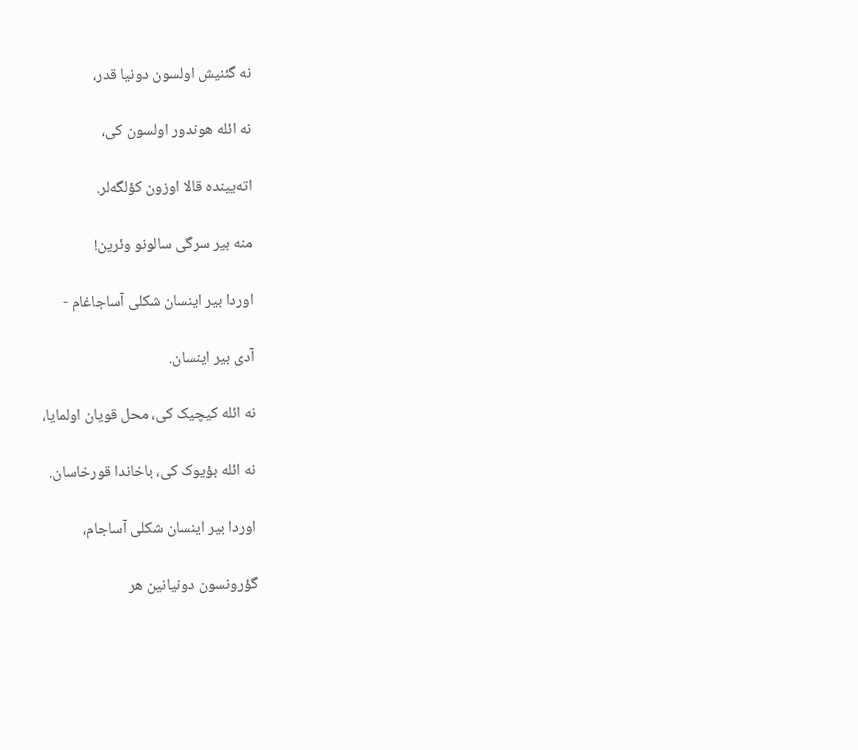نه گئنیش اولسون دونیا قدر،

نه ائله هوندور اولسون کی،

اته‌یینده قالا اوزون کؤلگه‌لر.

منه بیر سرگی سالونو وئرین!

اوردا بیر اینسان شکلی آساجاغام -

آدی بیر اینسان.

نه ائله کیچیک کی، محل قویان اولمایا،

نه ائله بؤیوک کی، باخاندا قورخاسان.

اوردا بیر اینسان شکلی آساجام،

گؤرونسون دونیانین هر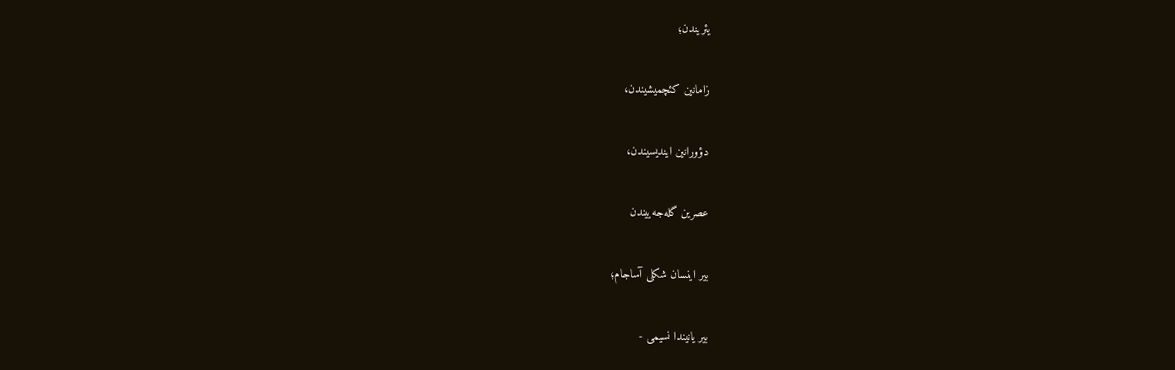یئریندن؛

زامانین کئچمیشیندن،

دؤورانین ایندیسیندن،

عصرین گله‌جه‌ییندن

بیر اینسان شکلی آساجام؛

بیر یانیندا نسیمی -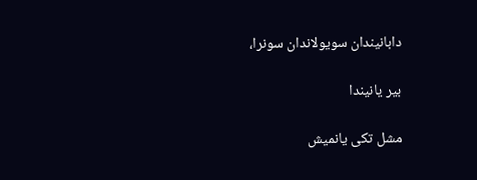دابانیندان سویولاندان سونرا،

بیر یانیندا

مشل تکی یانمیش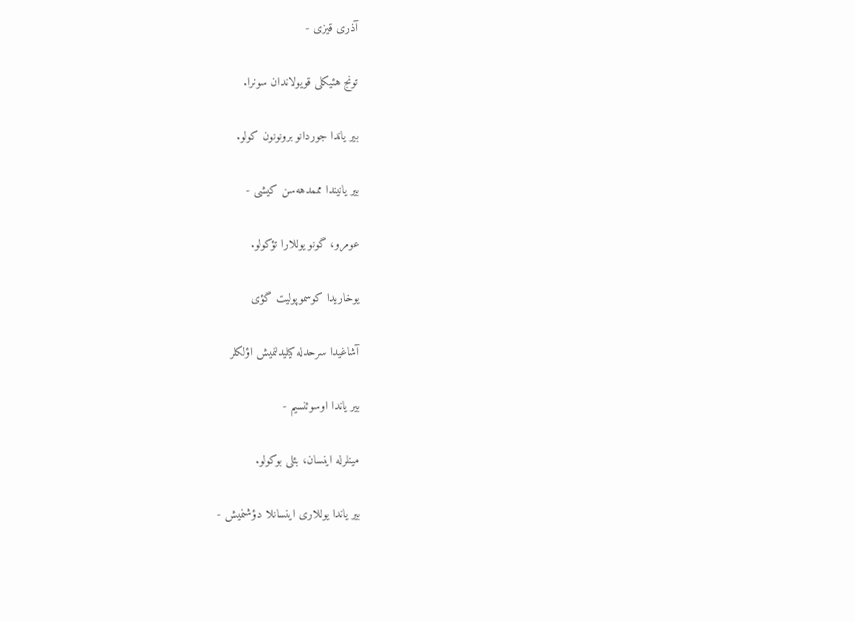آذری قیزی -

تونج هئیکلی قویولاندان سونرا.

بیر یاندا جوردانو برونونون کولو.

بیر یانیندا مممدهه‌سن کیشی -

عومرو، گونو یوللارا تؤکولو.

یوخاریدا کوسموپولیت گؤی

آشاغیدا سرحدله کیلیدلنمیش اؤلکلر

بیر یاندا اوسوئنسیم -

مینلرله اینسان، بئلی بوکولو.

بیر یاندا یوللاری اینسانلا دؤشنمیش -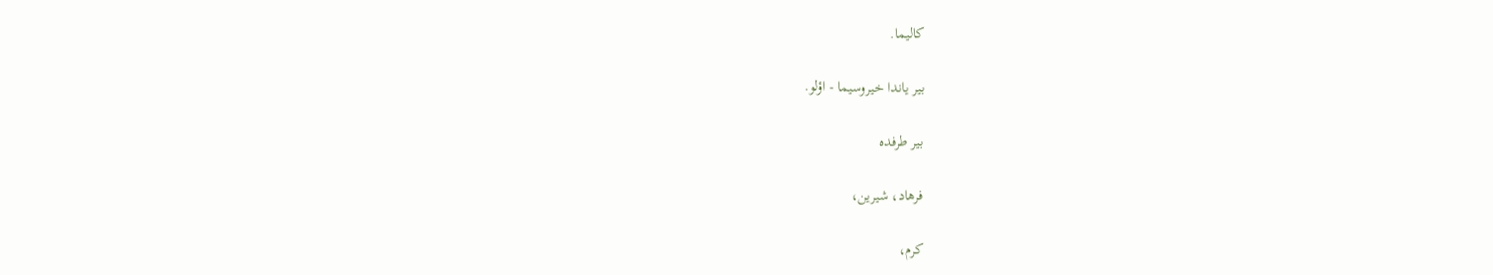کالیما.

بیر یاندا خیروسیما - اؤلو.

بیر طرفده

فرهاد، شیرین،

کرم،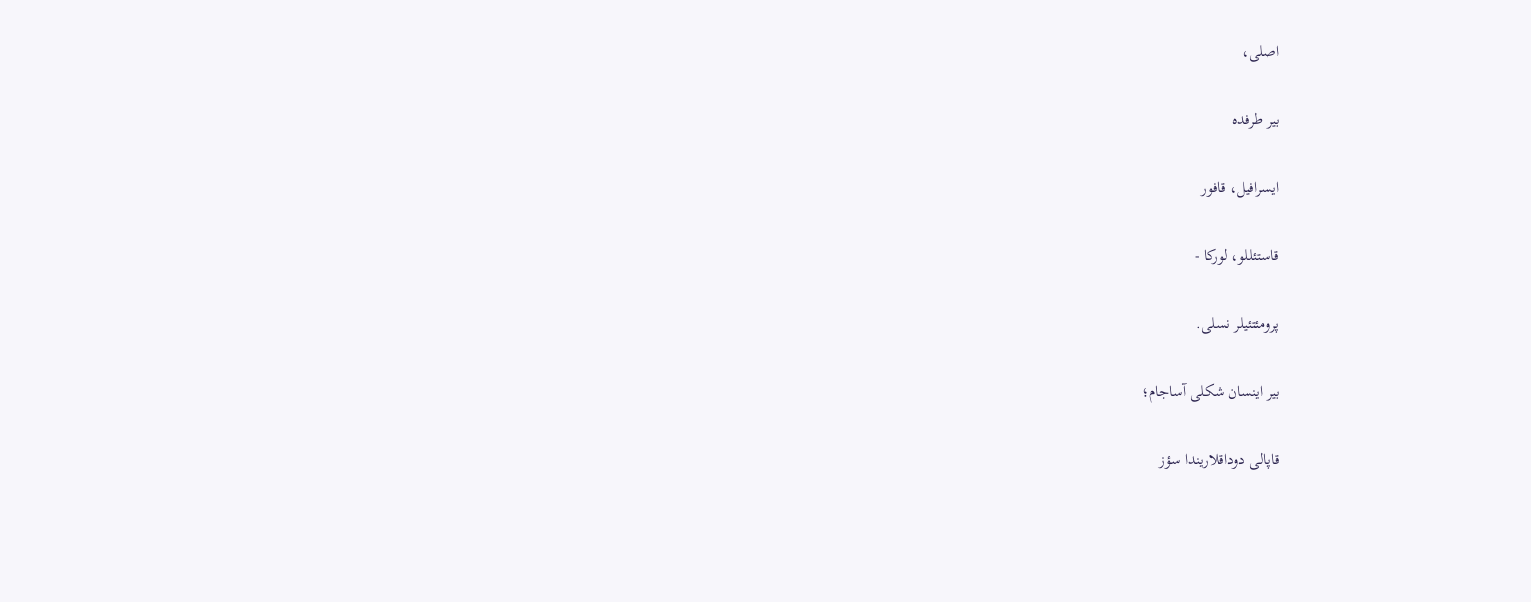اصلی،

بیر طرفده

ایسرافیل، قافور

قاستئللو، لورکا -

پرومئتئیلر نسلی.

بیر اینسان شکلی آساجام؛

قاپالی دوداقلاریندا سؤز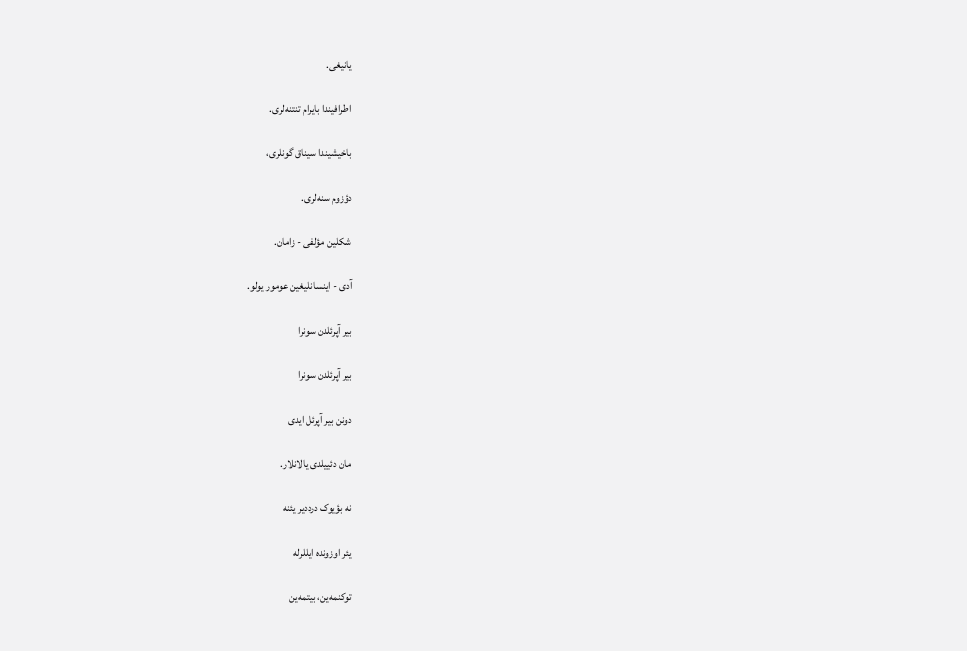یانیغی.

اطرافیندا بایرام تنتنه‌لری.

باخیشیندا سیناق گونلری،

دؤزوم سنه‌لری.

شکلین مؤلفی - زامان.

آدی - اینسانلیغین عومور یولو.

بیر آپرئلدن سونرا

بیر آپرئلدن سونرا

دونن بیر آپرئل ایدی

مان دئییلدی یالانلار.

نه بؤیوک درددیر یئنه

یئر اوزونده ایللرله

توکنمه‌ین، بیتمه‌ین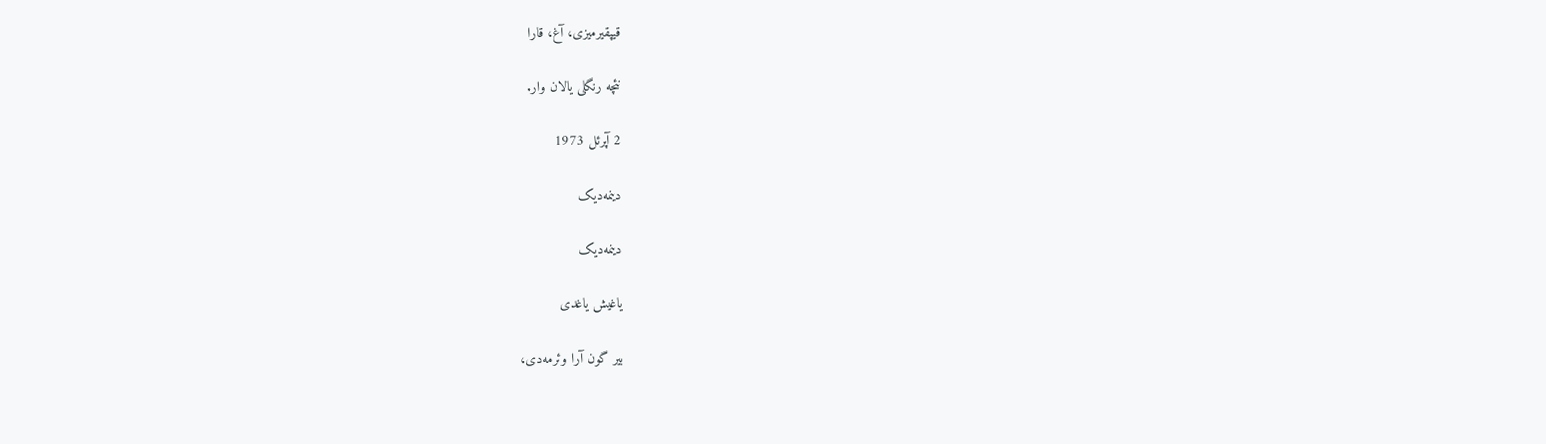قیپقیرمیزی، آغ، قارا

نئچه رنگلی یالان وار.

2 آپرئل 1973

دینمه‌دیک

دینمه‌دیک

یاغیش یاغدی

بیر گون آرا وئرمه‌دی،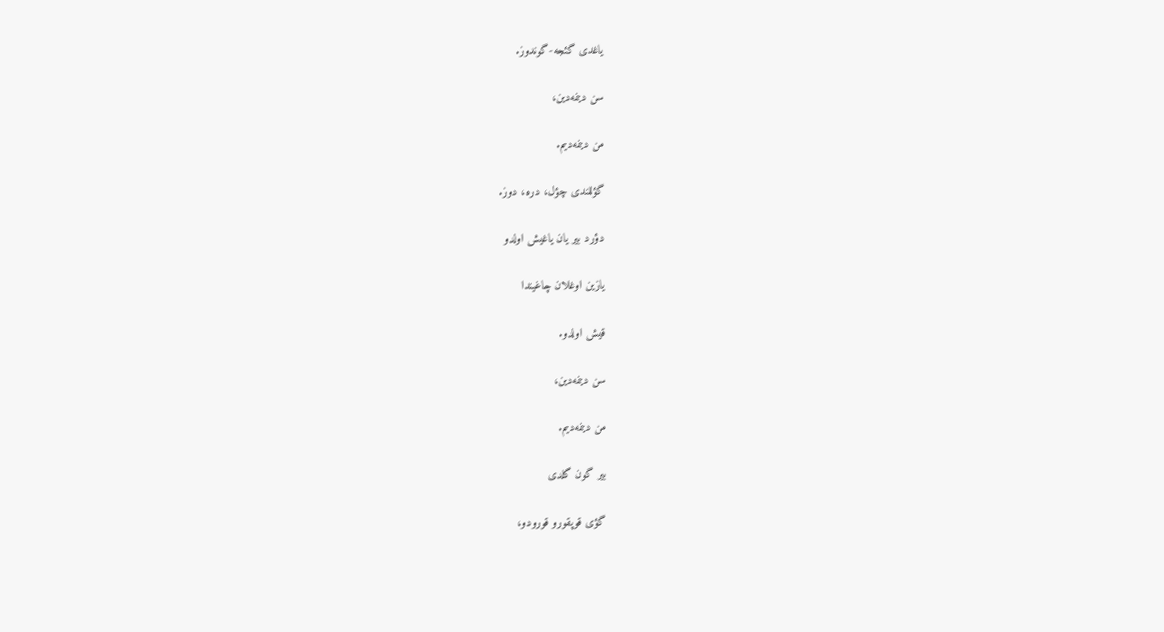یاغدی گئجه-گوندوز.

سن دینمه‌دین،

من دینمه‌دیم.

گؤللندی چؤل، دره، دوز.

دؤرد بیر یان یاغیش اولدو

یازین اوغلان چاغیندا

قیش اولدو.

سن دینمه‌دین،

من دینمه‌دیم.

بیر گون گلدی

گؤی قوپقورو قورودو،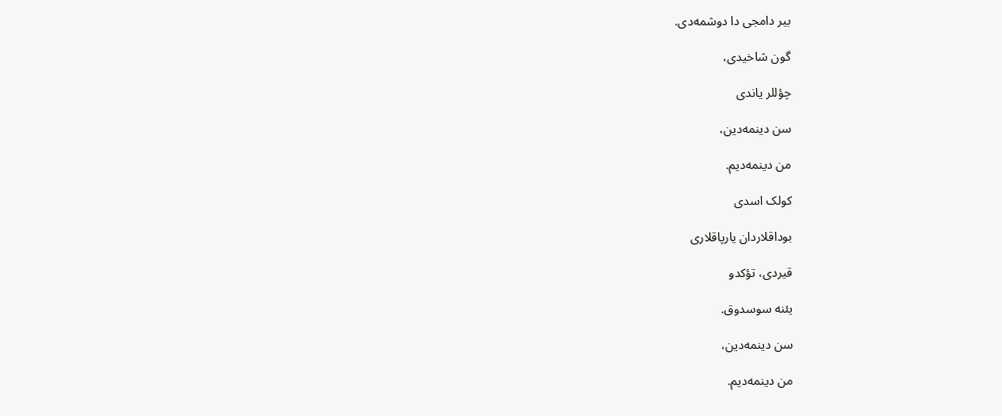بیر دامجی دا دوشمه‌دی.

گون شاخیدی،

چؤللر یاندی

سن دینمه‌دین،

من دینمه‌دیم.

کولک اسدی

بوداقلاردان یارپاقلاری

قیردی، تؤکدو

یئنه سوسدوق.

سن دینمه‌دین،

من دینمه‌دیم.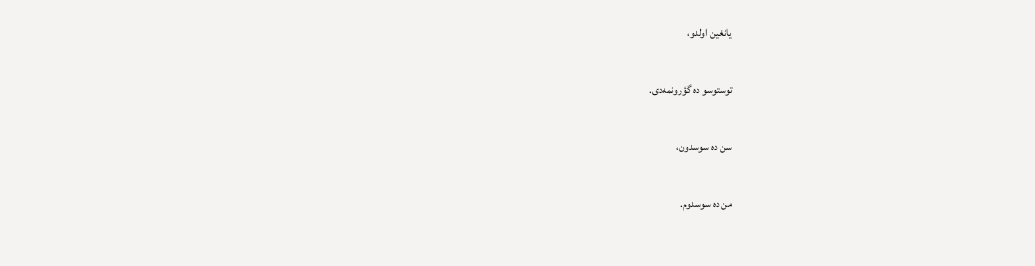یانغین اولدو،

توستوسو ده گؤرونمه‌دی.

سن ده سوسدون،

من ده سوسدوم.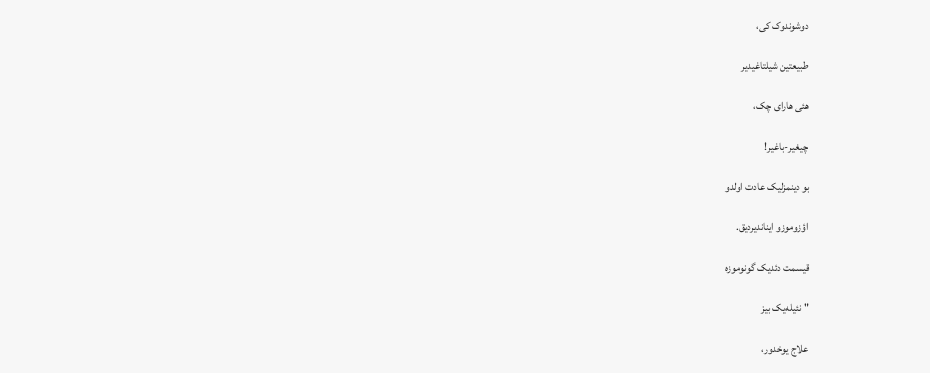دوشوندوک کی،

طبیعتین شیلتاغیدیر

هئی هارای چک،

چیغیر-باغیر!

بو دینمزلیک عادت اولدو

اؤزوموزو ایناندیردیق.

قیسمت دئدیک گونوموزه

"نئیله‌یک بیز

علاج یوخدور،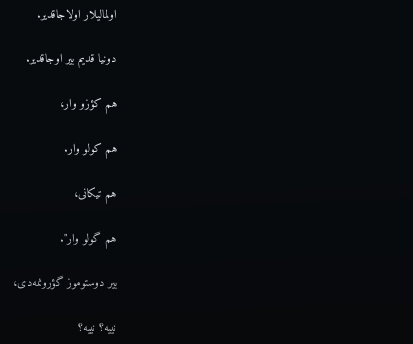اولمالیلار اولاجاقدیر.

دونیا قدیم بیر اوجاقدیر.

هم کؤزو وار،

هم کولو وار.

هم تیکانی،

هم گولو وار".

بیر دوستوموز گؤرونمه‌دی،

نییه؟ نییه؟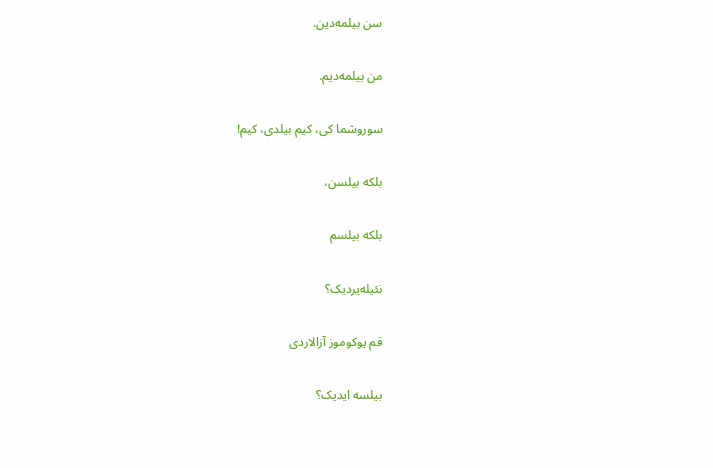سن بیلمه‌دین.

من بیلمه‌دیم.

سوروشما کی، کیم بیلدی، کیم!

بلکه بیلسن،

بلکه بیلسم

نئیله‌یردیک؟

قم یوکوموز آزالاردی

بیلسه ایدیک؟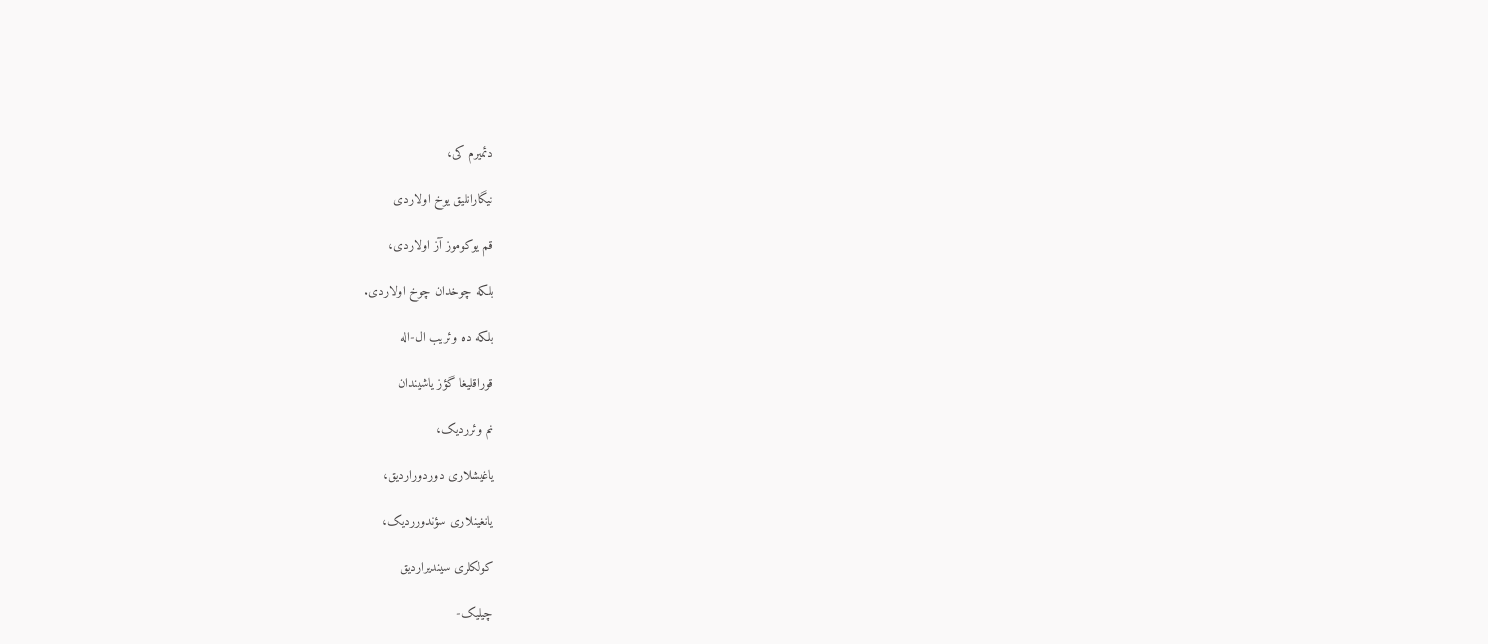دئمیرم کی،

نیگارانلیق یوخ اولاردی

قم یوکوموز آز اولاردی،

بلکه چوخدان چوخ اولاردی.

بلکه ده وئریب ال-اله

قوراقلیغا گؤز یاشیندان

نم وئرردیک،

یاغیشلاری دوردوراردیق،

یانغینلاری سؤندورردیک،

کولکلری سیندیراردیق

چیلیک-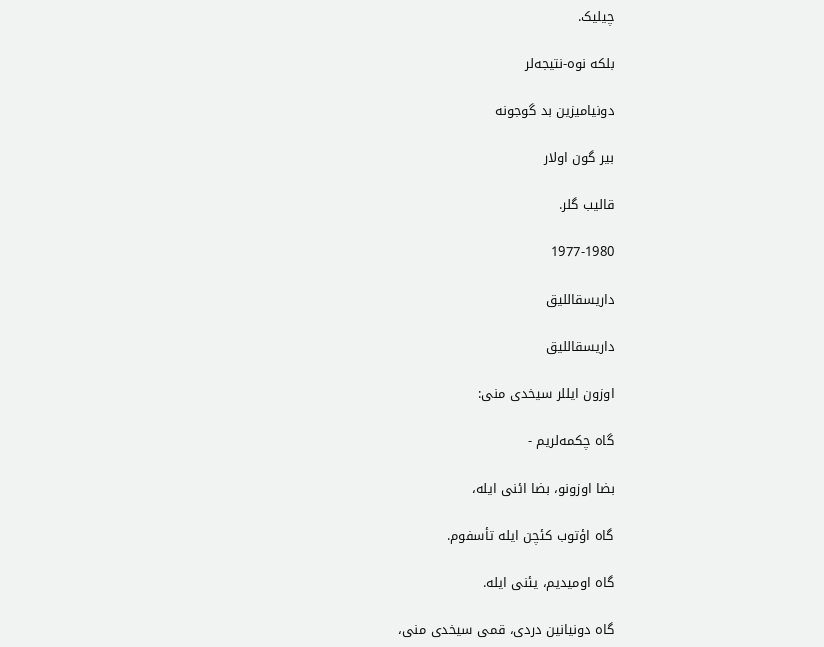چیلیک.

بلکه نوه-نتیجه‌لر

دونیامیزین بد گوجونه

بیر گون اولار

قالیب گلر.

1977-1980

داریسقاللیق

داریسقاللیق

اوزون ایللر سیخدی منی:

گاه چکمه‌لریم -

بضا اوزونو، بضا ائنی ایله،

گاه اؤتوب کئچن ایله تأسفوم.

گاه اومیدیم، یئنی ایله.

گاه دونیانین دردی، قمی سیخدی منی،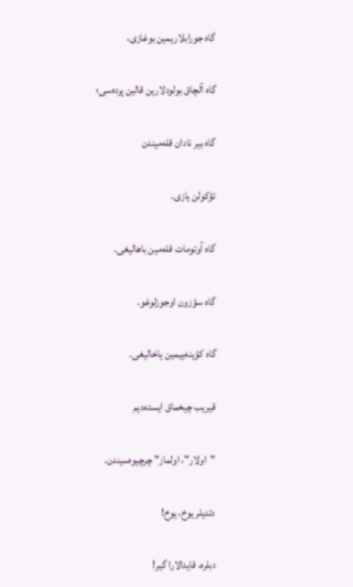گاه جورابلاریمین بوغازی،

گاه آلچاق بولودلارین قالین پرده‌سی؛

گاه بیر نادان قله‌میندن

تؤکولن یازی.

گاه آوتومات قله‌مین باهالیغی.

گاه سؤزون اوجوزلوغو.

گاه کؤینه‌ییمین یاخالیغی.

قیریب چیخماق ایسته‌دیم

"اولار"، اولماز" چرچیوه‌سیندن.

دئدیلر یوخ، یوخ!

دبلره، قایدالارا گیر!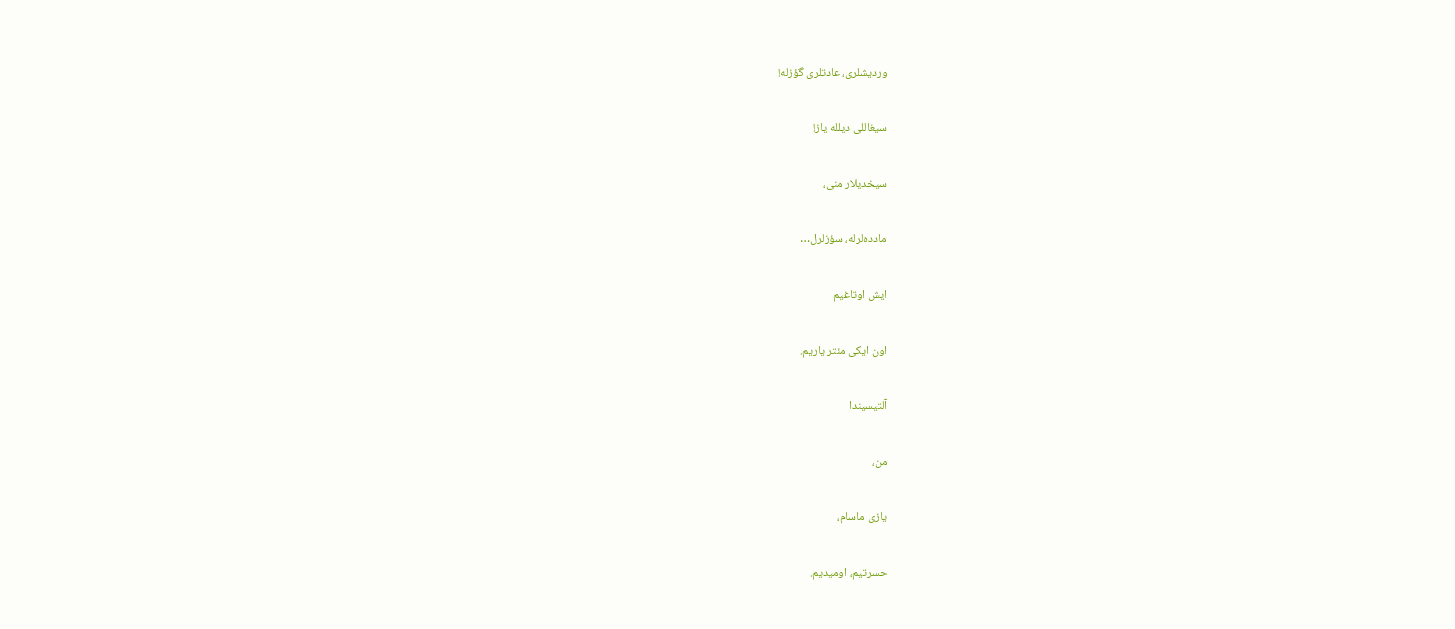وردیشلری، عادتلری گؤزله!

سیغاللی دیلله یاز!

سیخدیلار منی،

مادده‌لرله، سؤزلرل…

ایش اوتاغیم

اون ایکی مئتر یاریم.

آلتیسیندا

من،

یازی ماسام،

حسرتیم، اومیدیم.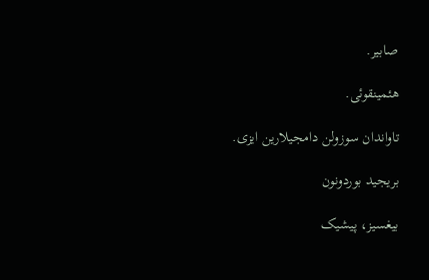صابیر.

هئمینقوئی.

تاواندان سوزولن دامجیلارین ایزی.

بریجید بوردونون

بیغسیز، پیشیک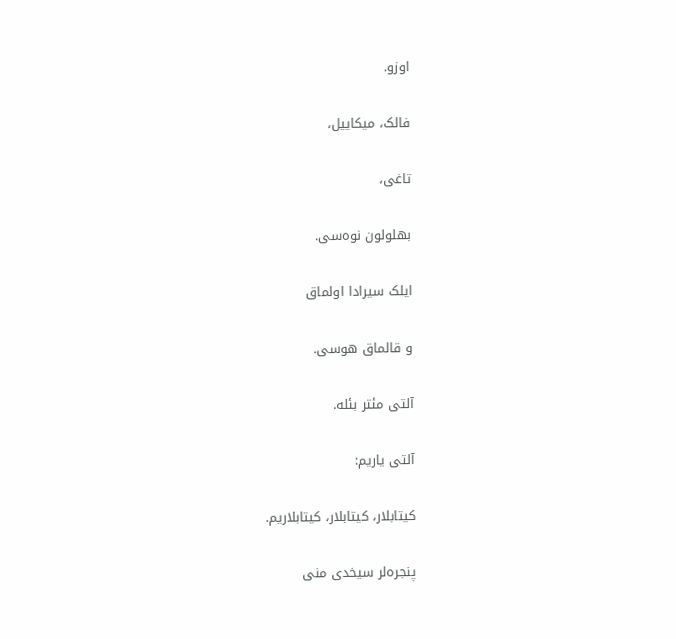اوزو.

فالک، میکاییل،

تاغی،

بهلولون نوه‌سی.

ایلک سیرادا اولماق

و قالماق هوسی.

آلتی مئتر بئله.

آلتی یاریم:

کیتابلار، کیتابلار، کیتابلاریم.

پنجره‌لر سیخدی منی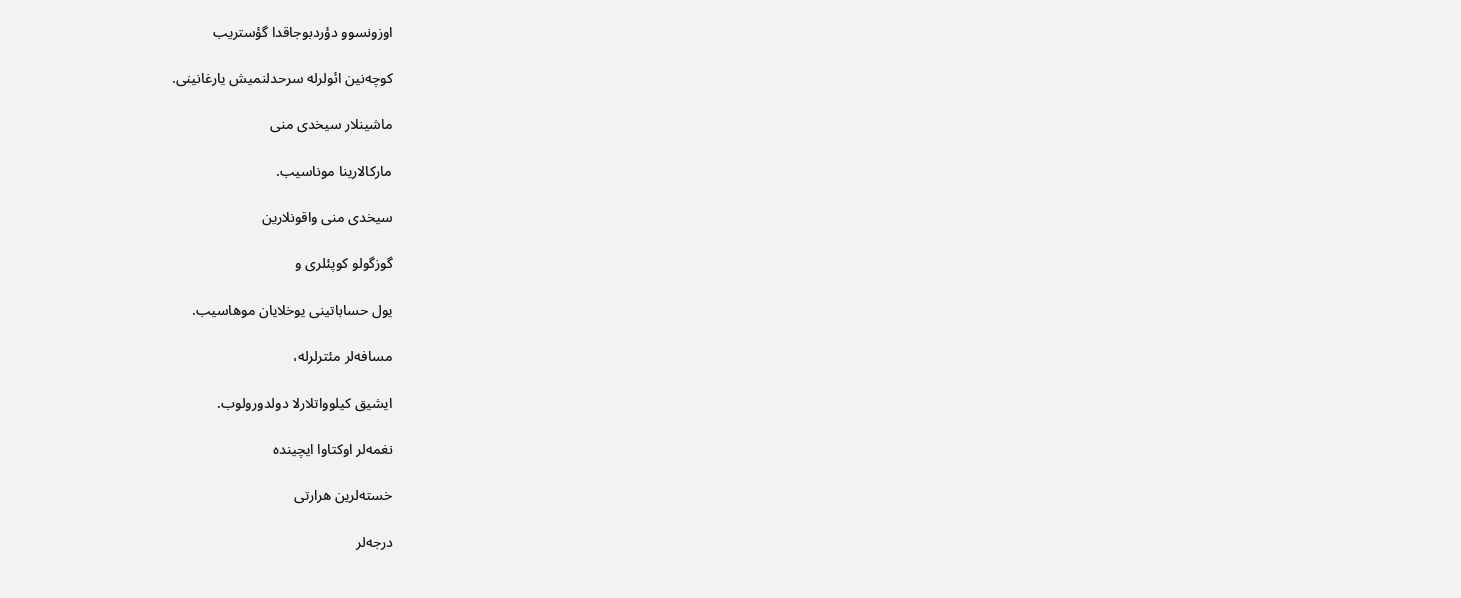اوزونسوو دؤردبوجاقدا گؤستریب

کوچه‌نین ائولرله سرحدلنمیش یارغانینی.

ماشینلار سیخدی منی

مارکالارینا موناسیب.

سیخدی منی واقونلارین

گوزگولو کوپئلری و

یول حساباتینی یوخلایان موهاسیب.

مسافه‌لر مئترلرله،

ایشیق کیلوواتلارلا دولدورولوب.

نغمه‌لر اوکتاوا ایچینده

خسته‌لرین هرارتی

درجه‌لر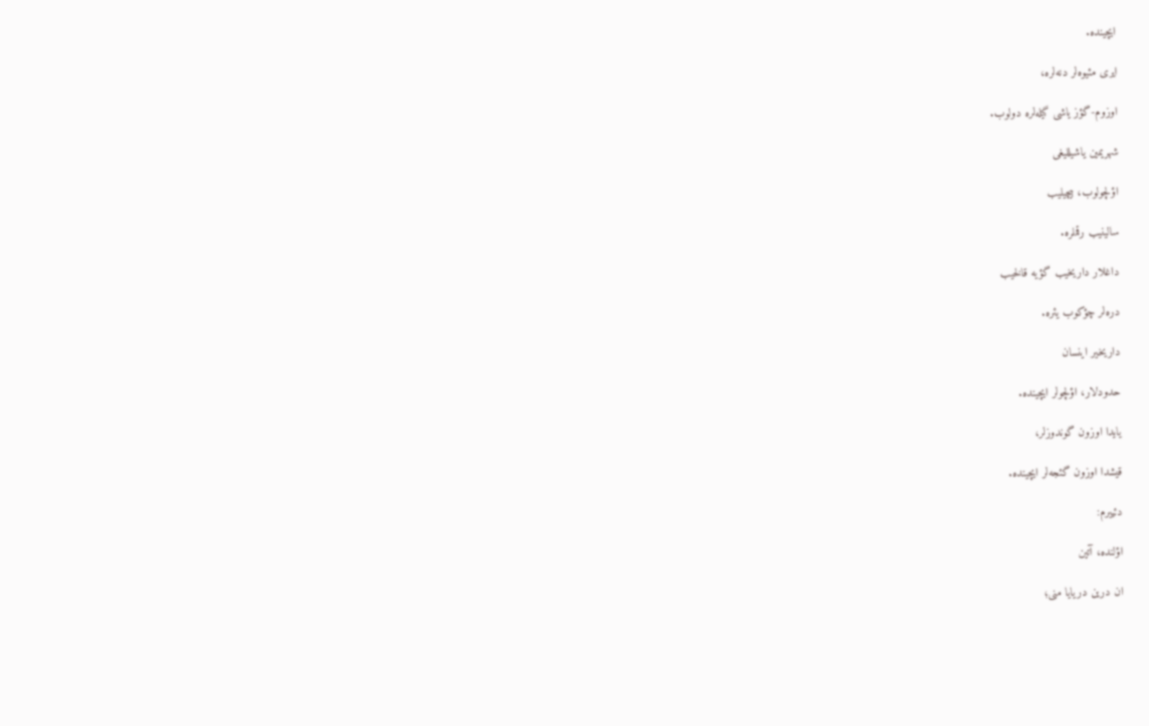ایچینده.

ایری مئیوه‌لر دنه‌لره،

اوزوم-گؤز یاشی گیله‌لره دولوب.

شهریمین یاشیللیغی

اؤلچولوب، بیچیلیب

سالینیب رقملره.

داغلار داریخیب گؤیه قالخیب

دره‌لر چؤکوب یئره.

داریخیر اینسان

حدودلار، اؤلچولر ایچینده.

یایدا اوزون گوندوزلر،

قیشدا اوزون گئجه‌لر ایچینده.

دئییرم:

اؤلنده، آتین

ان درین دریایا منی؛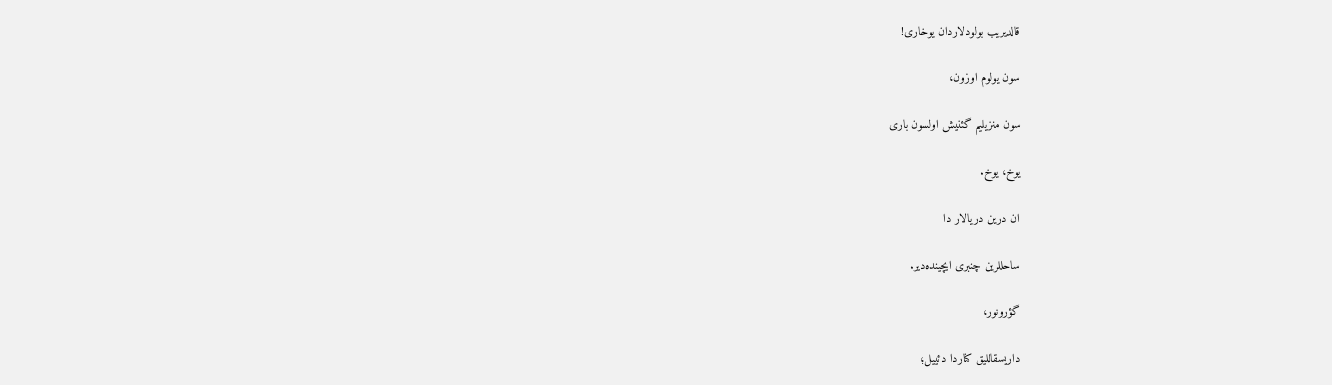قالدیریب بولودلاردان یوخاری!

سون یولوم اوزون،

سون منزیلیم گئنیش اولسون باری

یوخ، یوخ.

ان درین دریالار دا

ساحللرین چنبری ایچینده‌دیر.

گؤرونور،

داریسقاللیق کناردا دئییل؛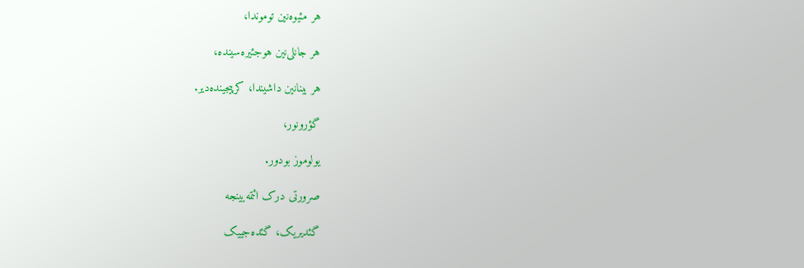هر مئیوه‌نین توموندا،

هر جانلی‌نین هوجئیره‌سینده،

هر بینانین داشیندا، کرپیجینده‌دیر.

گؤرونور،

یولوموز بودور.

صرورتی درک ائتمه‌یینجه

گئدیریک، گئده‌جییک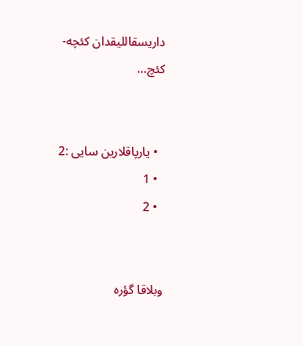داریسقاللیقدان کئچه-کئچ…


  • یارپاقلارین سایی :2
  • 1
  • 2


وبلاقا گؤره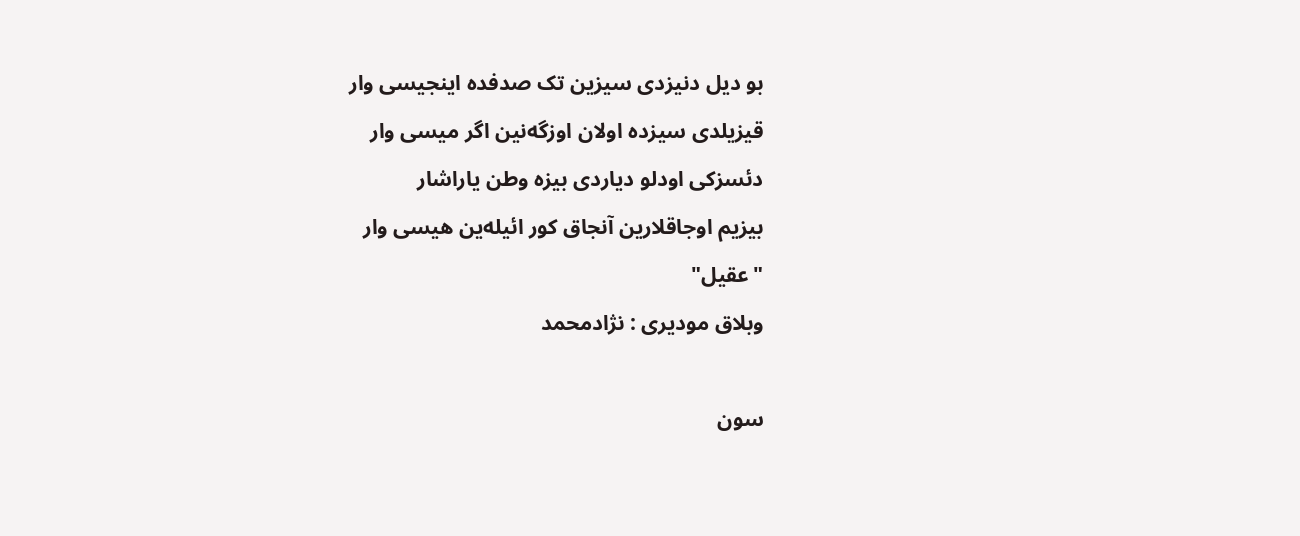بو دیل دنیزدی سیزین تک صدفده اینجیسی وار
قیزیلدی سیزده اولان اوزگه‌نین اگر میسی وار
دئسزکی اودلو دیاردی بیزه وطن یاراشار
بیزیم اوجاقلارین آنجاق کور ائیله‌ین هیسی وار
"عقیل"
وبلاق مودیری : نژادمحمد

سون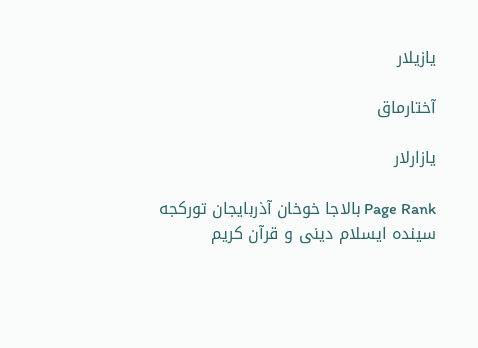یازیلار

آختارماق

یازارلار

Page Rank بالاجا خوخان آذربایجان تورکجه سینده ایسلام دینی و قرآن کریم